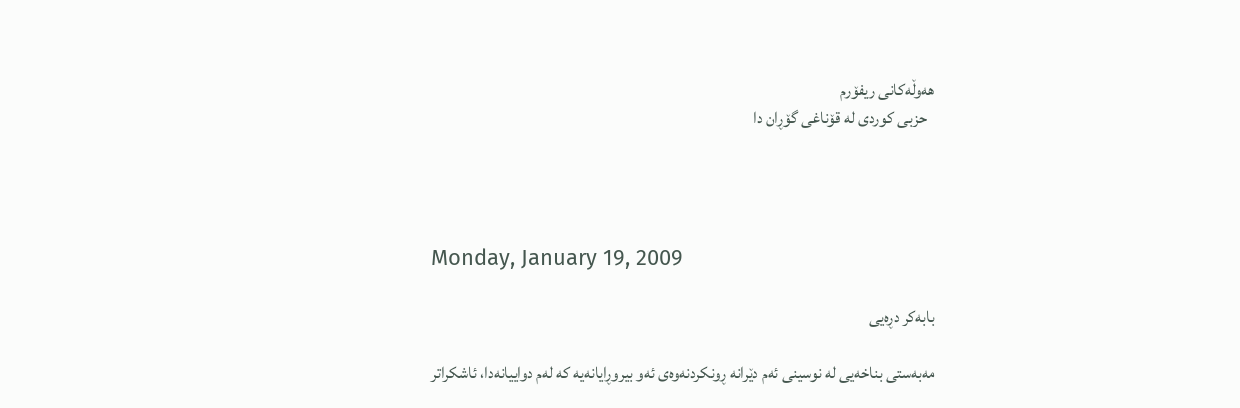هه‌وڵه‌كانی‌ ریفۆرم
  حزبی كوردی له‌ قۆناغی گۆڕان دا




Monday, January 19, 2009

بابه‌کر دڕه‌یی

مه‌به‌ستی‌ بناخه‌یی له‌ نوسینی ئه‌م دێرانه‌ ڕونكردنه‌وه‌ی ئه‌و بیروڕایانه‌یه‌ كه‌ له‌م دواییانه‌دا، ئاشكراتر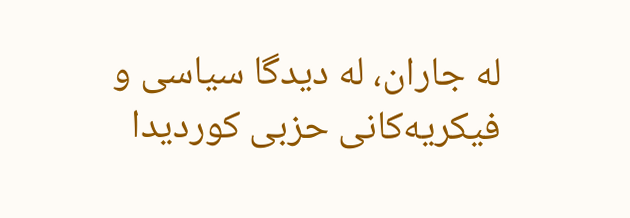له‌ جاران، له‌ دیدگا سیاسی و فیكریه‌كانی‌ حزبی كوردیدا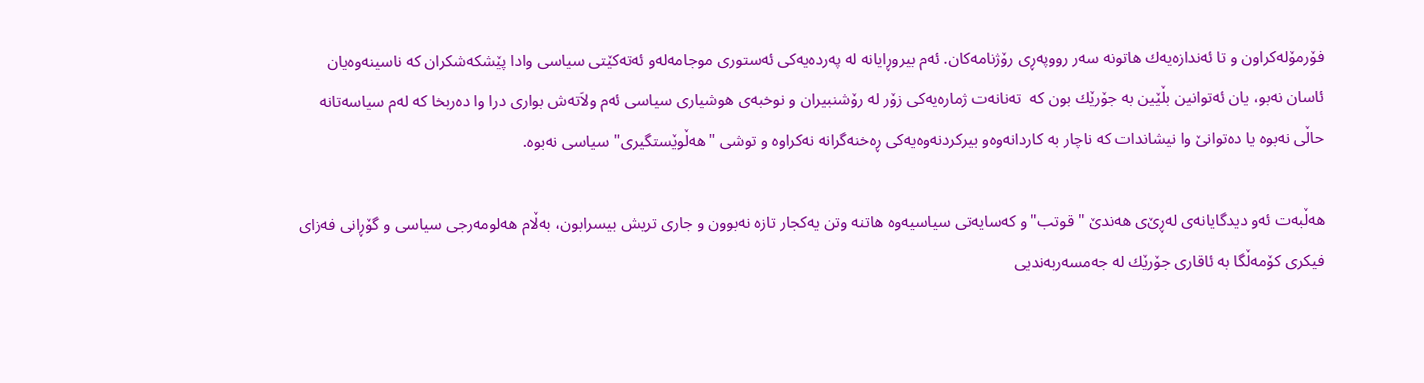فۆرمۆله‌كراون و تا ئه‌ندازه‌یه‌ك هاتونه‌ سه‌ر رووپه‌ڕی رۆژنامه‌كان. ئه‌م بیروڕایانه‌ له‌ په‌رده‌یه‌كی‌ ئه‌ستوری‌ موجامه‌له‌و ئه‌ته‌كێتی‌ سیاسی‌ وادا پێشكه‌شكران كه‌ ناسینه‌وه‌یان ئاسان نه‌بو، یان ئه‌توانین بڵێین به‌ جۆرێك بون كه‌  ته‌نانه‌ت ژماره‌یه‌كی زۆر له‌ رۆشنبیران و نوخبه‌ی هوشیاری‌ سیاسی‌ ئه‌م ولاَته‌ش بواری‌ درا وا ده‌ربخا كه‌ له‌م سیاسه‌تانه‌ حاڵی‌ نه‌بوه‌ یا ده‌توانێ‌ وا نیشاندات كه‌ ناچار به‌ كاردانه‌وه‌و بیركردنه‌وه‌یه‌كی‌ ڕه‌خنه‌گرانه‌ نه‌كراوه‌ و توشی‌ "هه‌ڵوێستگیری‌" سیاسی‌ نه‌بوه‌.

هه‌ڵبه‌ت ئه‌و دیدگایانه‌ی له‌ڕێ‌ی‌ هه‌ندێ‌ "قوتب"و كه‌سایه‌تی‌ سیاسیه‌وه‌ هاتنه‌ وتن یه‌كجار تازه‌ نه‌بوون و جاری‌ تریش بیسرابون، به‌ڵام هه‌لومه‌رجی سیاسی و گۆڕانی فه‌زای فیكری كۆمه‌ڵگا به‌ ئاقاری جۆرێك له‌ جه‌مسه‌ربه‌ندیی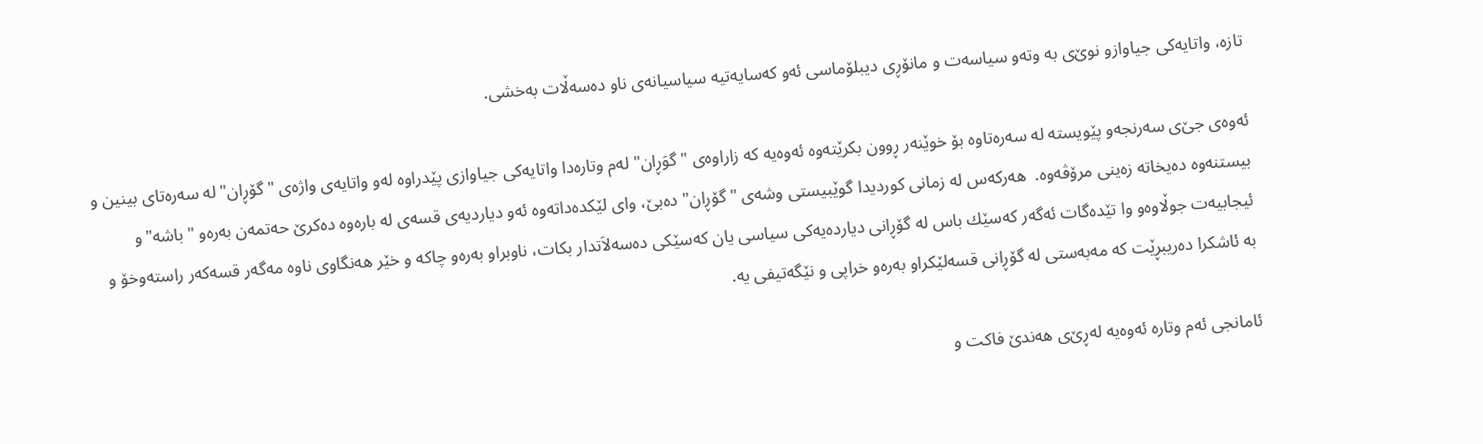تازه‌، واتایه‌كی جیاوازو نوێ‌ی‌ به‌ وته‌و سیاسه‌ت و مانۆڕی‌ دیبلۆماسی‌ ئه‌و كه‌سایه‌تیه‌ سیاسیانه‌ی ناو ده‌سه‌ڵات به‌خشی.

ئه‌وه‌ی جێ‌ی‌ سه‌رنجه‌و پێویسته‌ له‌ سه‌ره‌تاوه‌ بۆ خوێنه‌ر ڕوون بكرێته‌وه‌ ئه‌وه‌یه‌ كه‌ زاراوه‌ی "گوَڕان" له‌م وتاره‌دا واتایه‌كی جیاوازی پێدراوه‌ له‌و واتایه‌ی واژه‌ی "گۆڕان" له‌ سه‌ره‌تای بینین و بیستنه‌وه‌ ده‌یخاته‌ زه‌ینی مرۆڤه‌وه‌.  هه‌ركه‌س له‌ زمانی كوردیدا گوێبیستی وشه‌ی "گۆڕان" ده‌بێ‌، وای لێكده‌داته‌وه‌ ئه‌و دیاردیه‌ی قسه‌ی‌ له‌ باره‌وه‌ ده‌كرێ‌ حه‌تمه‌ن به‌ره‌و "باشه‌"و ئیجابیه‌ت جوڵاوه‌و وا تێده‌گات ئه‌گه‌ر كه‌سێك باس له‌ گۆڕانی دیارده‌یه‌كی‌ سیاسی‌ یان كه‌سێكی ده‌سه‌لاَتدار بكات، ناوبراو به‌ره‌و چاكه‌ و خێر هه‌نگاوی‌ ناوه‌ مه‌گه‌ر قسه‌كه‌ر راسته‌وخۆ و به‌ ئاشكرا ده‌ریبڕێت كه‌ مه‌به‌ستی له‌ گۆڕانی قسه‌لێكراو به‌ره‌و خراپی و نێگه‌تیفی یه‌.

ئامانجی‌ ئه‌م وتاره‌ ئه‌وه‌یه‌ له‌ڕێ‌ی‌ هه‌ندێ‌ فاكت و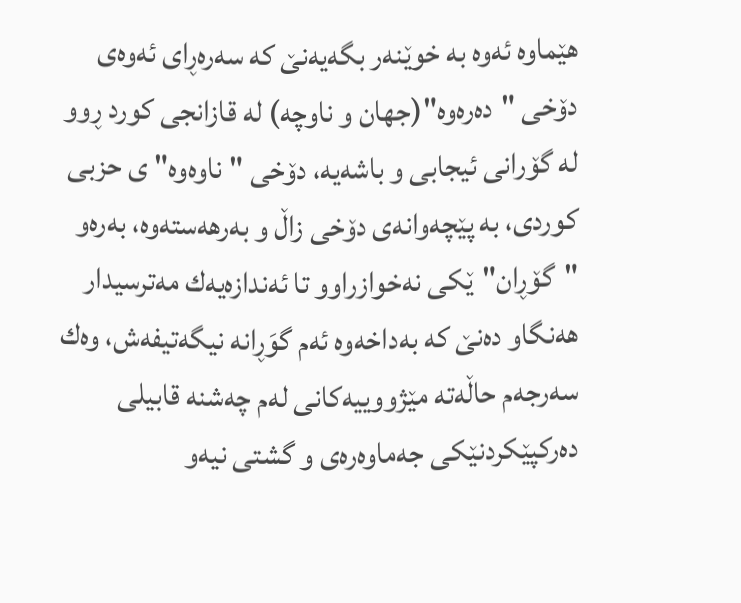هێماوه‌ ئه‌وه‌ به‌ خوێنه‌ر بگه‌یه‌نێ‌ كه‌ سه‌ره‌ڕای ئه‌وه‌ی دۆخی "ده‌ره‌وه‌"(جهان و ناوچه‌) له‌ قازانجی كورد ڕوو له‌ گۆرانی ئیجابی و باشه‌یه‌، دۆخی‌ "ناوه‌وه‌" ی‌ حزبی كوردی، به‌ پێچه‌وانه‌ی دۆخی زاڵ‌ و به‌رهه‌سته‌وه‌، به‌ره‌و "گۆڕان"ێكی نه‌خوازراوو تا ئه‌ندازه‌یه‌ك مه‌ترسیدار هه‌نگاو ده‌نێ‌ كه‌ به‌داخه‌وه‌ ئه‌م گوَڕانه‌ نیگه‌تیفه‌ش، وه‌ك سه‌رجه‌م حاڵه‌ته‌ مێژووییه‌كانی‌ له‌م چه‌شنه‌ قابیلی ده‌ركپێكردنێكی جه‌ماوه‌ره‌ی و گشتی نیه‌و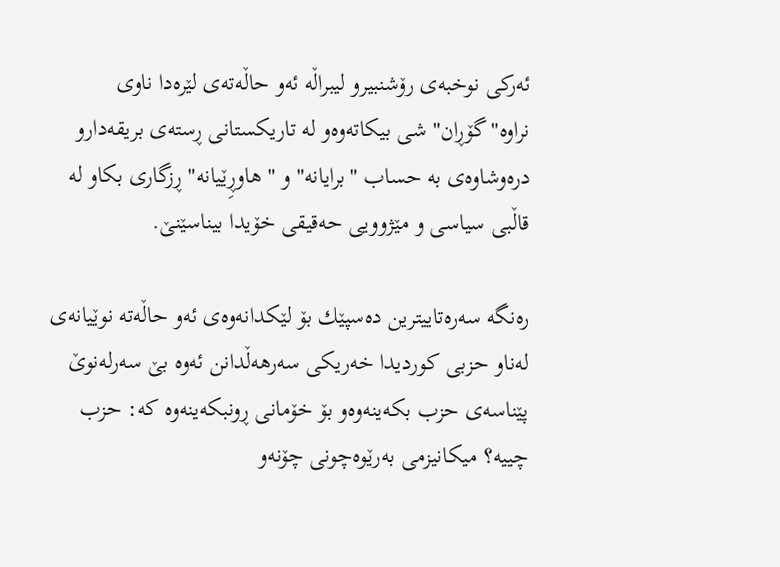ئه‌ركی نوخبه‌ی رۆشنبیرو لیبراڵه‌ ئه‌و حاڵه‌ته‌ی لێره‌دا ناوی‌ نراوه‌"گۆڕان" شی‌ بیكاته‌وه‌و له‌ تاریكستانی‌ ڕسته‌ی‌ بریقه‌دارو دره‌وشاوه‌ی‌ به‌ حساب "برایانه‌" و " هاوڕِێیانه‌" ڕزگاری‌ بكاو له‌ قاڵبی سیاسی و مێژوویی حه‌قیقی‌ خۆیدا بیناسێنێ‌.

ره‌نگه‌ سه‌ره‌تاییترین ده‌سپێك بۆ لێكدانه‌وه‌ی ئه‌و حاڵه‌ته‌ نوێیانه‌ی له‌ناو حزبی كوردیدا خه‌ریكی سه‌رهه‌ڵدانن ئه‌وه‌ بێ‌ سه‌رله‌نوێ‌ پێناسه‌ی‌ حزب بكه‌ینه‌وه‌و بۆ خۆمانی‌ ڕونبكه‌ینه‌وه‌ كه‌: حزب چییه‌؟ میكانیزمی به‌رێوه‌چونی چۆنه‌و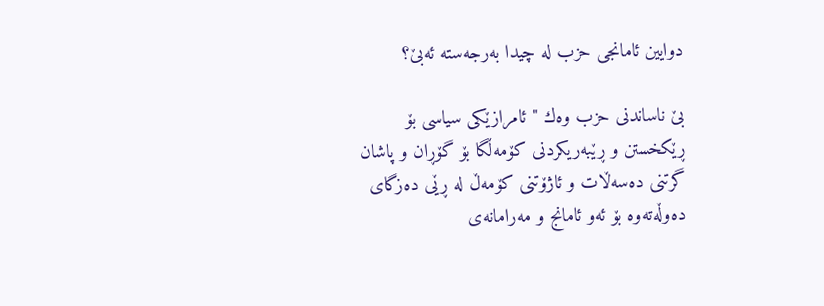دوایین ئامانجی حزب له‌ چیدا به‌رجه‌سته‌ ئه‌بێ‌؟

بێ‌ ناساندنی حزب وه‌ك "ئامرازێكی سیاسی بۆ  ڕێكخستن و ڕێبه‌ریكردنی كۆمه‌ڵگا بۆ گۆڕان و پاشان گرتنی ده‌سه‌ڵات و ئاژۆتنی‌ كۆمه‌ڵ له‌ ڕێی‌ ده‌زگای‌ ده‌وڵه‌ته‌وه‌ بۆ ئه‌و ئامانج و مه‌رامانه‌ی‌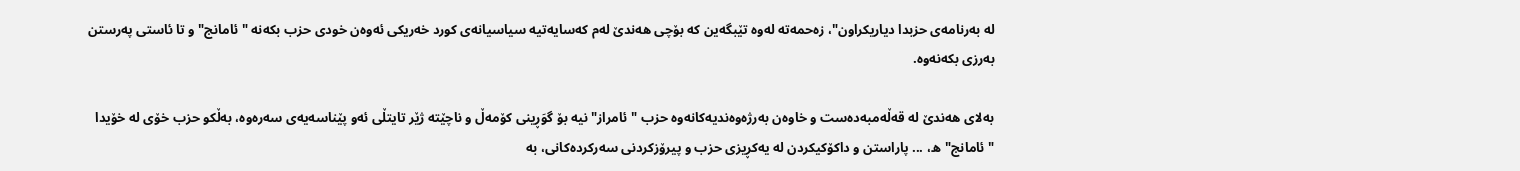له‌ به‌رنامه‌ی‌ حزبدا دیاریكراون"، زه‌حمه‌ته‌ له‌وه‌ تێبگه‌ین كه‌ بۆچی هه‌ندێ‌ له‌م كه‌سایه‌تیه‌ سیاسیانه‌ی كورد خه‌ریكی ئه‌وه‌ن خودی حزب بكه‌نه‌ "ئامانج" و تا ئاستی په‌رستن به‌رزی بكه‌نه‌وه‌.

به‌لای هه‌ندێ‌ له‌ قه‌ڵه‌مبه‌ده‌ست و خاوه‌ن به‌رژه‌وه‌ندیه‌كانه‌وه‌ حزب "ئامراز" نیه‌ بۆ گوَڕینی كۆمه‌ڵ و ناچێته‌ ژێر تایتڵی‌ ئه‌و پێناسه‌یه‌ی‌ سه‌ره‌وه‌، به‌ڵكو حزب خۆی له‌ خۆیدا "ئامانج"ه‌، ... پاراستن و داكۆكیكردن له‌ یه‌كڕیزی حزب و پیرۆزكردنی سه‌ركرده‌كانی‌، به‌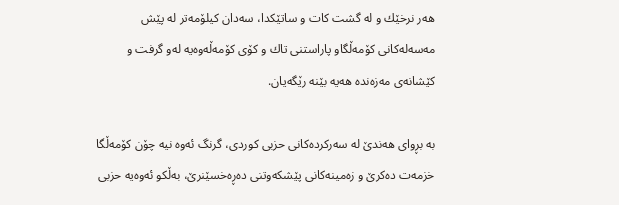هه‌ر نرخێك و له‌ گشت كات و ساتێكدا، سه‌دان كیلۆمه‌تر له‌ پێش مه‌سه‌له‌كانی‌ كۆمه‌ڵگاو پاراستنی تاك و كۆی كۆمه‌ڵه‌وه‌یه‌ له‌و گرفت و كێشانه‌ی مه‌زه‌نده‌ هه‌یه‌ بێنه‌ رێگه‌یان.

به‌ بڕوای هه‌ندێ‌ له‌ سه‌ركرده‌كانی حزبی كوردی، گرنگ ئه‌وه‌ نیه‌ چۆن كۆمه‌ڵگا خزمه‌ت ده‌كرێ‌ و زه‌مینه‌كانی پێشكه‌وتنی‌ ده‌ڕه‌خسێنرێ‌، به‌ڵكو ئه‌وه‌یه‌ حزبی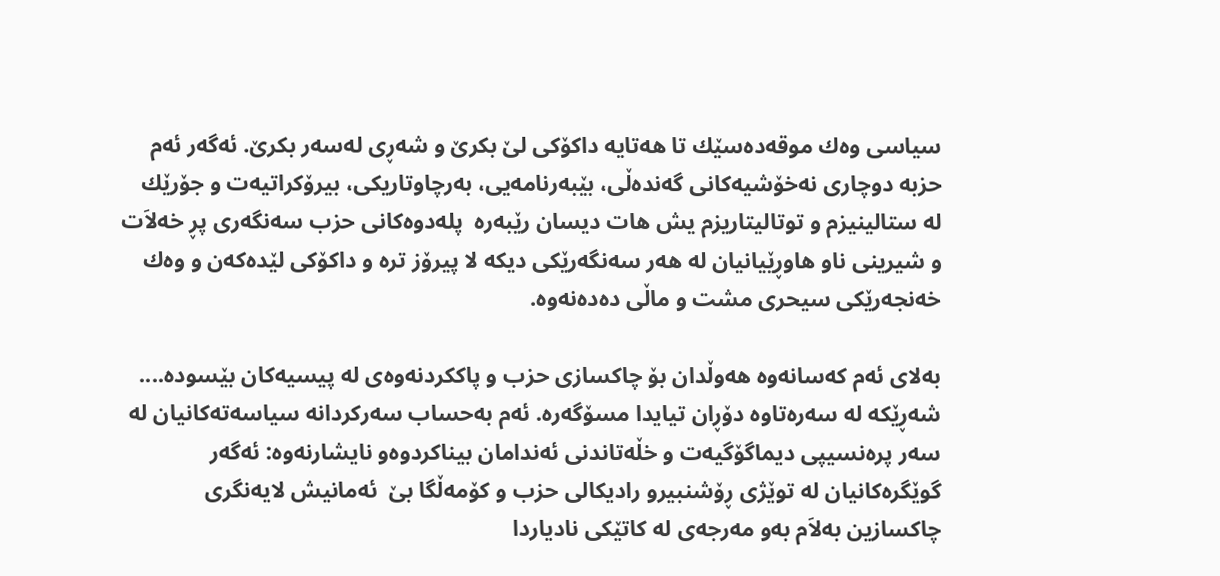سیاسی وه‌ك موقه‌ده‌سێك تا هه‌تایه‌ داكۆكی لێ بكرێ‌ و شه‌ڕی‌ له‌سه‌ر بكرێ‌. ئه‌گه‌ر ئه‌م حزبه‌ دوچاری نه‌خۆشیه‌كانی گه‌نده‌ڵی، بێبه‌رنامه‌یی، به‌رچاوتاریكی، بیرۆكراتیه‌ت و جۆرێك له‌ ستالینیزم و توتالیتاریزم یش هات دیسان رێبه‌ره‌  پله‌دوه‌كانی‌ حزب سه‌نگه‌ری پڕ خه‌لاَت و شیرینی‌ ناو هاوڕێیانیان له‌ هه‌ر سه‌نگه‌رێكی دیكه‌ لا پیرۆز تره‌ و داكۆكی لێده‌كه‌ن و وه‌ك خه‌نجه‌رێكی‌ سیحری‌ مشت و ماڵی ده‌ده‌نه‌وه‌.

به‌لای‌ ئه‌م كه‌سانه‌وه‌ هه‌وڵدان بۆ چاكسازی‌ حزب و پاككردنه‌وه‌ی‌ له‌ پیسیه‌كان بێسوده‌.... شه‌ڕێكه‌ له‌ سه‌ره‌تاوه‌ دۆڕان تیایدا مسۆگه‌ره‌. ئه‌م به‌حساب سه‌ركردانه‌ سیاسه‌ته‌كانیان له‌ سه‌ر پره‌نسیپی‌ دیماگۆگیه‌ت و خڵه‌تاندنی‌ ئه‌ندامان بیناكردوه‌و نایشارنه‌وه‌: ئه‌گه‌ر گوێگره‌كانیان له‌ توێژی‌ ڕۆشنبیرو رادیكالی‌ حزب و كۆمه‌ڵگا بێ‌  ئه‌مانیش لایه‌نگری‌ چاكسازین به‌لاَم به‌و مه‌رجه‌ی‌ له‌ كاتێكی‌ نادیاردا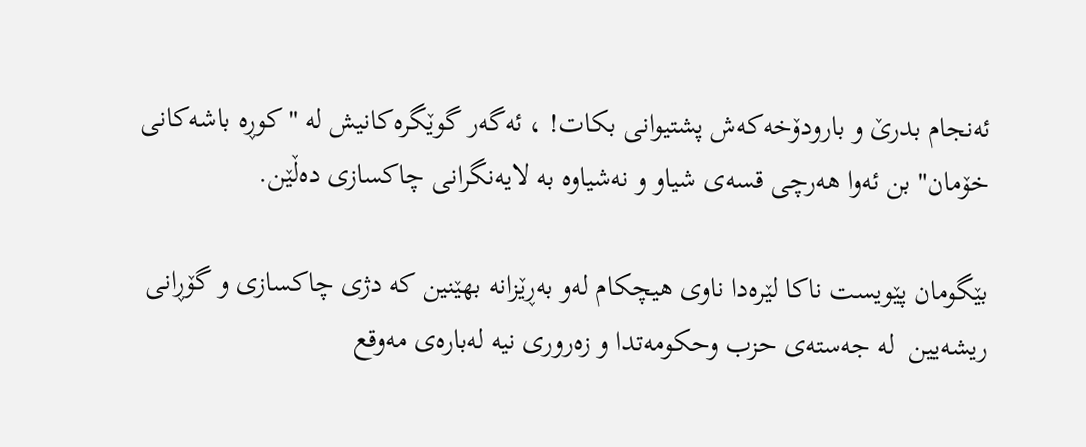ئه‌نجام بدرێ‌ و بارودۆخه‌كه‌ش پشتیوانی‌ بكات! ، ئه‌گه‌ر گوێگره‌كانیش له‌ "كوڕه‌ باشه‌كانی‌ خۆمان" بن ئه‌وا هه‌رچی‌ قسه‌ی‌ شیاو و نه‌شیاوه‌ به‌ لایه‌نگرانی‌ چاكسازی‌ ده‌ڵێن.

بێگومان پێویست ناكا لێره‌دا ناوی هیچكام له‌و به‌ڕێزانه‌ بهێنین كه‌ دژی چاكسازی‌ و گۆڕانی ریشه‌یین  له‌ جه‌سته‌ی حزب وحكومه‌تدا و زه‌روری نیه‌ له‌باره‌ی مه‌وقع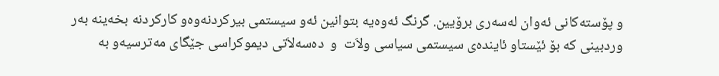و پۆسته‌كانی‌ ئه‌وان له‌سه‌ری‌ برۆیین. گرنگ ئه‌وه‌یه‌ بتوانین ئه‌و سیستمی‌ بیركردنه‌وه‌و كاركردنه‌ بخه‌ینه‌ به‌ر وردبینی‌ كه‌ بۆ ئێستاو ئاینده‌ی‌ سیستمی‌ سیاسی‌ ولاَت  و  ده‌سه‌لاَتی‌ دیموكراسی‌ جێگای‌ مه‌ترسیه‌و به‌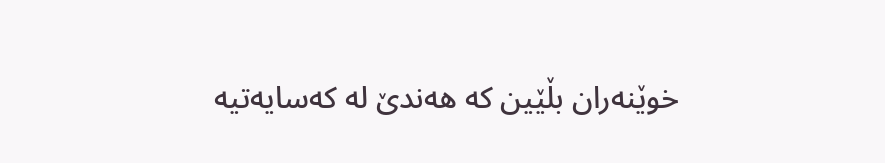خوێنه‌ران بڵێین كه‌ هه‌ندێ‌ له‌ كه‌سایه‌تیه‌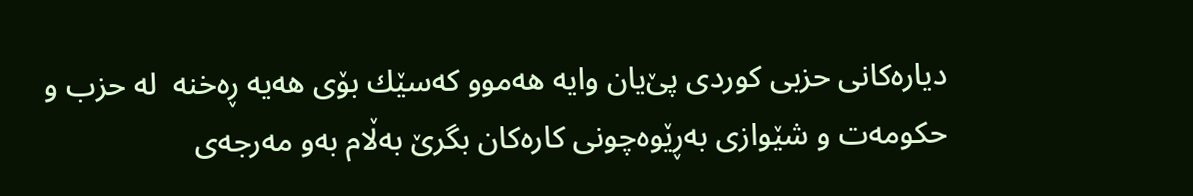دیاره‌كانی حزبی كوردی پێ‌یان وایه‌ هه‌موو كه‌سێك بۆی هه‌یه‌ ڕه‌خنه‌  له‌ حزب و حكومه‌ت و شێوازی‌ به‌ڕێوه‌چونی‌ كاره‌كان بگرێ‌ به‌ڵام به‌و مه‌رجه‌ی‌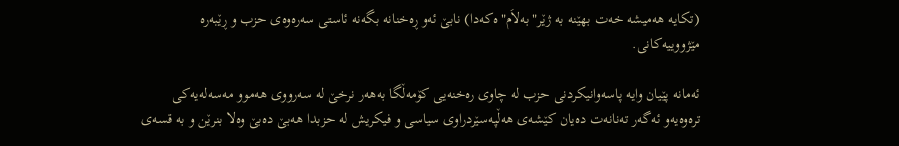(تكایه‌ هه‌میشه‌ خه‌ت بهێنه‌ به‌ ژێر"به‌لاَم"ه‌كه‌دا) نابێ‌ ئه‌و ڕه‌خنانه‌ بگه‌نه‌ ئاستی سه‌ره‌وه‌ی حزب و ڕێبه‌ره‌ مێژووییه‌كانی.

ئه‌مانه‌ پێیان وایه‌ پاسه‌وانیكردنی‌ حزب له‌ چاوی ره‌خنه‌یی كۆمه‌ڵگا به‌هه‌ر نرخێ‌ له‌ سه‌رووی هه‌موو مه‌سه‌له‌یه‌كی تره‌وه‌یه‌و ئه‌گه‌ر ته‌نانه‌ت ده‌یان كێشه‌ی هه‌ڵپه‌سێردراوی سیاسی و فیكریش له‌ حزبدا هه‌بێ‌ ده‌بێ‌ وه‌لا بنرێن و به‌ قسه‌ی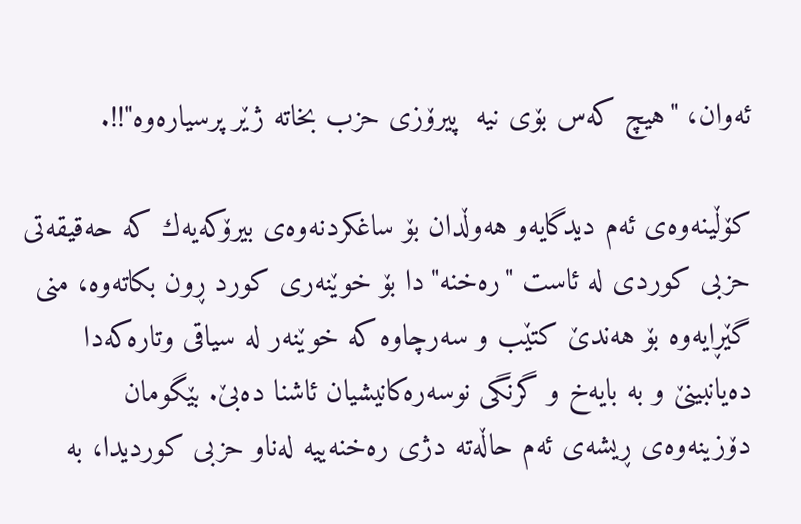ئه‌وان، "هیچ كه‌س بۆی نیه‌  پیرۆزی‌ حزب بخاته‌ ژێر پرسیاره‌وه‌"!!.

كۆڵینه‌وه‌ی ئه‌م دیدگایه‌و هه‌وڵدان بۆ ساغكردنه‌وه‌ی بیرۆكه‌یه‌ك كه‌ حه‌قیقه‌تی حزبی كوردی له‌ ئاست "ره‌خنه‌"دا بۆ خوێنه‌ری كورد ڕون بكاته‌وه‌، منی‌ گێڕایه‌وه‌ بۆ هه‌ندێ‌ كتێب و سه‌رچاوه‌ كه‌ خوێنه‌ر له‌ سیاقی وتاره‌كه‌دا ده‌یانبینێ‌ و به‌ بایه‌خ و گرنگی‌ نوسه‌ره‌كانیشیان ئاشنا ده‌بێ‌. بێگومان دۆزینه‌وه‌ی ڕیشه‌ی ئه‌م حاڵه‌ته‌ دژی ره‌خنه‌ییه‌ له‌ناو حزبی كوردیدا، به‌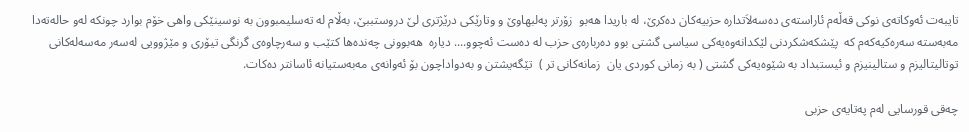تایبه‌ت ئه‌وكاته‌ی‌ نوكی قه‌ڵه‌م ئاراسته‌ی‌ ده‌سه‌لاَتداره‌ حزبیه‌كان ده‌كرێ‌، له‌ باریدا هه‌بو  زۆرتر په‌لبهاوێ‌ و وتارێكی درێژتری لێ دروستببێ‌، به‌ڵام له‌ ته‌سلیمبوون به‌ نوسینێكی‌ واهی‌ خۆم بوارد چونكه‌ له‌و حاله‌ته‌دا مه‌به‌سته‌ سه‌ره‌كیه‌كه‌م كه‌  پێشكه‌شكردنی‌ لێكدانه‌وه‌یه‌كی سیاسی‌ گشتی‌ بوو ده‌رباره‌ی‌ حزب له‌ ده‌ست ئه‌چوو.... دیاره‌  هه‌بوونی چه‌نده‌ها كتێب و سه‌رچاوه‌ی‌ گرنگی‌ تیۆری‌ و مێژوویی له‌سه‌ر مه‌سه‌له‌كانی توتالیتالیزم و ستالینیزم و ئیستبداد به‌ شێوه‌یه‌كی‌ گشتی‌ ( به‌ زمانی كوردی یان  زمانه‌كانی تر )  تێگه‌یشتن و به‌دواداچون بۆ ئه‌وانه‌ی مه‌به‌ستیانه‌ ئاسانتر ده‌كات.

چه‌قی قورسایی له‌م په‌تایه‌ی حزبی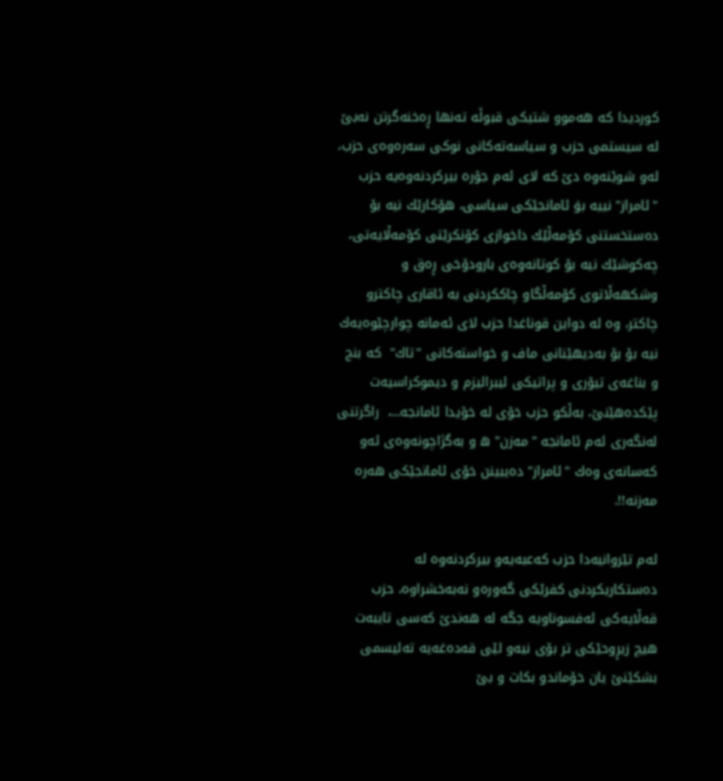كوردیدا كه‌ هه‌موو شتیكی قبوڵه‌ ته‌نها ڕه‌خنه‌گرتن نه‌بێ‌ له‌ سیستمی حزب و سیاسه‌ته‌كانی نوكی سه‌ره‌وه‌ی حزب، له‌و شوێنه‌وه‌ دێ‌ كه‌ لای ئه‌م جۆره‌ بیركردنه‌وه‌یه‌ حزب  "ئامراز" نییه‌ بوَ ئامانجێكی سیاسی، هۆكارێك نیه‌ بۆ ده‌ستخستنی كۆمه‌ڵێك داخوازی كۆنكرێتی كۆمه‌ڵایه‌تی، چه‌كوشێك نیه‌ بۆ كوتانه‌وه‌ی بارودۆخی ڕه‌ق و وشكهه‌ڵاتوی كۆمه‌ڵگاو چاككردنی‌ به‌ ئاقاری چاكترو چاكتر، وه‌ له‌ دواین قوناغدا حزب لای ئه‌مانه‌ چوارچێوه‌یه‌ك نیه‌ بۆ بۆ به‌دیهێنانی ماف و خواسته‌كانی "تاك"  كه‌ بنج و بناغه‌ی تیۆری‌ و پراتیكی‌ لیبرالیزم و دیموكراسیه‌ت پێكده‌هێنێ‌، به‌ڵكو حزب خۆی له‌ خۆیدا ئامانجه‌...،  راگرتنی‌ له‌نگه‌ری‌ ئه‌م ئامانجه‌ "مه‌زن" ه‌ و به‌گژاچونه‌وه‌ی‌ ئه‌و كه‌سانه‌ی‌ وه‌ك "ئامراز" ده‌یبینن خۆی‌ ئامانجێكی‌ هه‌ره‌ مه‌زنه‌!!.

له‌م تێروانیه‌دا حزب كه‌عبه‌یه‌و بیركردنه‌وه‌ له‌ ده‌ستكاریكردنی‌ كفرێكی‌ گه‌وره‌و نه‌به‌خشراوه‌، حزب قه‌ڵایه‌كی ئه‌فسوناویه‌ جگه‌ له‌ هه‌ندێ‌ كه‌سی تایبه‌ت هیچ زیڕوحێكی تر بۆی نیه‌و لێی قه‌ده‌غه‌یه‌ ته‌لیسمی‌ بشكێنێ‌ یان خۆماندو بكات و بێ‌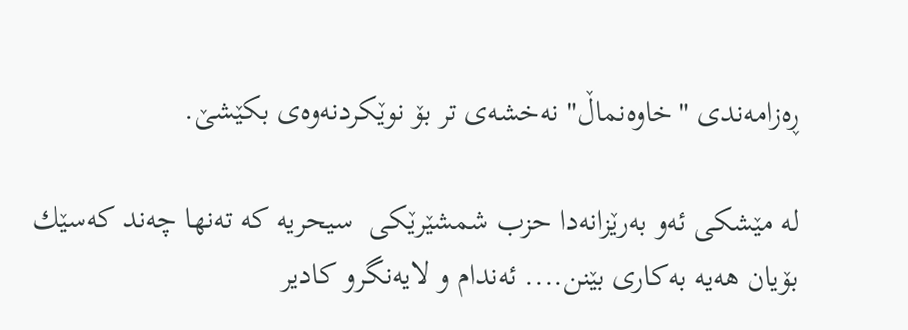ڕه‌زامه‌ندی "خاوه‌نماڵ" نه‌خشه‌ی‌ تر بۆ نوێكردنه‌وه‌ی‌ بكێشێ‌.

له‌ مێشكی ئه‌و به‌رێزانه‌دا حزب شمشێرێكی‌  سیحریه‌ كه‌ ته‌نها چه‌ند كه‌سێك بۆیان هه‌یه‌ به‌كاری‌ بێنن.... ئه‌ندام و لایه‌نگرو كادیر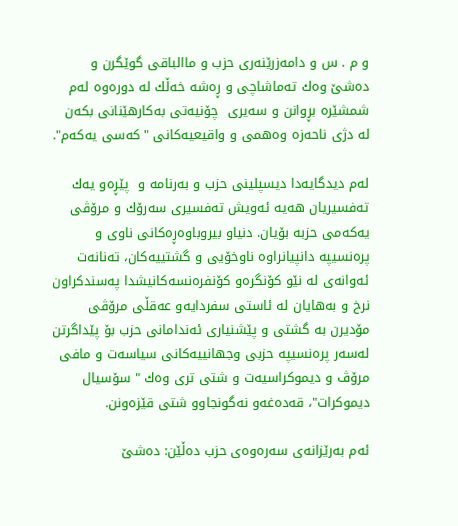و م . س و دامه‌زرێنه‌ری‌ حزب و ماالباقی‌ گوێگرن و  ده‌شێ‌ وه‌ك ته‌ماشاچی و ڕه‌شه‌ خه‌ڵك له‌ دوره‌وه‌ له‌م شمشێره‌ بڕوانن و سه‌یری‌  چۆنیه‌تی‌ به‌كارهێنانی‌ بكه‌ن له‌ دژی‌ ناحه‌زه‌ وه‌همی‌ و واقیعیه‌كانی‌ "كه‌سی‌ یه‌كه‌م".

له‌م دیدگایه‌دا دیسپلینی حزب و به‌رنامه‌ و  پێڕه‌و یه‌ك ته‌فسیریان هه‌یه‌ ئه‌ویش ته‌فسیری سه‌رۆك و مرۆڤی یه‌كه‌می حزبه‌ بۆیان. دنیاو بیروباوه‌ڕه‌كانی ناوی و پره‌نسیپه‌ دانپیانراوه‌ ناوخۆیی و گشتییه‌كان، ته‌نانه‌ت ئه‌وانه‌ی له‌ نێو كۆنگره‌و كۆنفره‌نسه‌كانیشدا په‌سندكراون نرخ و به‌هایان له‌ ئاستی سفردایه‌و عه‌قڵی مرۆڤی‌ مۆدیرن به‌ گشتی‌ و پێشنیاری‌ ئه‌ندامانی حزب بۆ پێداگرتن له‌سه‌ر پره‌نسیپه‌ حزبی‌ وجهانییه‌كانی‌ سیاسه‌ت و مافی مرۆڤ و دیموكراسیه‌ت و شتی‌ تری‌ وه‌ك " سۆسیال دیموكرات"، قه‌ده‌غه‌و نه‌گونجاوو شتی قێزه‌ونن.

ئه‌م به‌رێزانه‌ی سه‌ره‌وه‌ی‌ حزب ده‌ڵێن: ده‌شێ‌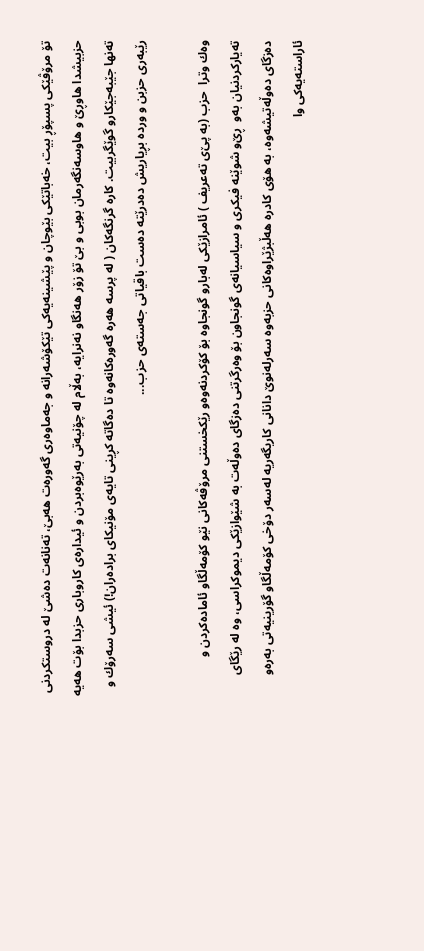تۆ مرۆڤێكی پسپۆڕ بیت، خه‌باتێكی بێوچان و پێشینه‌یه‌كی‌ تێكۆشه‌رانه‌ و جه‌ماوه‌ری‌ گه‌وره‌ت هه‌بێ‌، ته‌نانه‌ت ده‌شێ‌ له‌ دروستكردنی حزبیشدا هاوڕێ‌ و هاوسه‌نگه‌رمان بوبی و بێ‌ تۆ زۆر هه‌نگاو نه‌نرایه‌، به‌ڵام له‌ چۆنیه‌تی به‌رێوه‌بردن و ئیداره‌ی كاروباری حزبدا بۆت هه‌یه‌ ته‌نها جێبه‌جێكارو گوێگربیت. كاره‌ گرنگه‌كان ( له‌ پرسه‌ هه‌ره‌ گه‌وره‌كانه‌وه‌ تا ده‌گاته‌ كڕینی‌ تایه‌ی‌ مۆنیكای‌ براده‌ران!) ئیشی‌ سه‌رۆك و رێبه‌ری حزبن و ورده‌ بڕیاریش ده‌درێته‌ ده‌ست باقیاتی جه‌سته‌ی حزب...

وه‌ك وترا  حزب (به‌ پێ‌ی‌ ته‌عریف ) ئامرازێكی له‌بارو گونجاوه‌ بۆ كۆكردنه‌وه‌و رێكخستنی مرۆڤه‌كانی‌ نێو كۆمه‌ڵگاو ئاماده‌كردن و ته‌یاركردنیان به‌و  ڕێ‌و شوێنه‌ فیكری و سیاسیانه‌ی‌ گونجاون بۆ وه‌رگرتنی‌ ده‌زگای ده‌وڵه‌ت به‌ شێوازێكی‌ دیموكراسی‌، وه‌ له‌ رێگای ده‌زگای ده‌وڵه‌تیشه‌وه‌، به‌ هۆی‌ كادره‌ هه‌ڵبژێراوه‌كانی‌ حزبه‌وه‌ سه‌رله‌نوێ‌ دانانی‌ كاریگه‌ریه‌ له‌سه‌ر دۆخی كۆمه‌ڵگاو گۆرینیه‌تی‌ به‌ره‌و ئاراسته‌یه‌كی‌ وا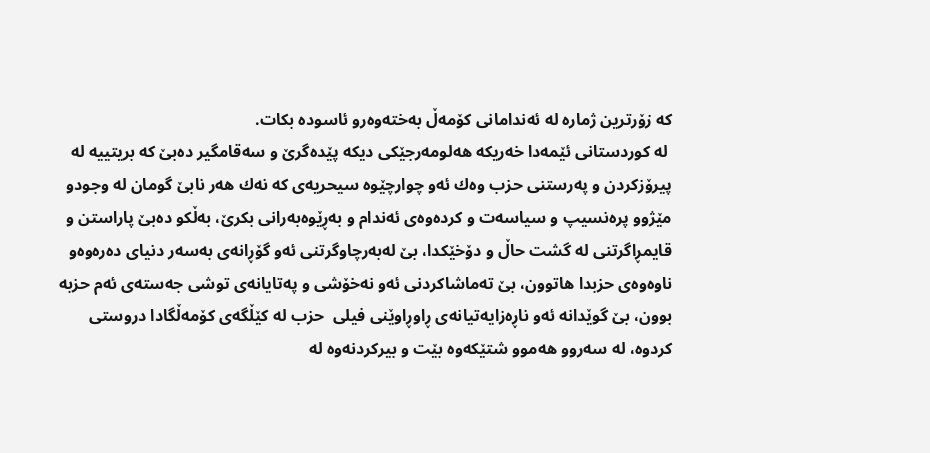كه‌ زۆرترین ژماره‌ له‌ ئه‌ندامانی‌ كۆمه‌ڵ به‌خته‌وه‌رو ئاسوده‌ بكات.
 له‌ كوردستانی ئێمه‌دا خه‌ریكه‌ هه‌لومه‌رجێكی دیكه‌ پێده‌گرێ‌ و سه‌قامگیر ده‌بێ‌ كه‌ بریتییه‌ له‌ پیرۆزكردن و په‌رستنی حزب وه‌ك ئه‌و چوارچێوه‌ سیحریه‌ی كه‌ نه‌ك هه‌ر نابێ‌ گومان له‌ وجودو مێژوو پره‌نسیپ و سیاسه‌ت و كرده‌وه‌ی ئه‌ندام و به‌ڕێوه‌به‌رانی‌ بكرێ‌، به‌ڵكو ده‌بێ‌ پاراستن و قایمڕاگرتنی له‌ گشت حاڵ‌ و دۆخێكدا، بێ‌ له‌به‌رچاوگرتنی ئه‌و گۆڕانه‌ی به‌سه‌ر دنیای ده‌ره‌وه‌و ناوه‌وه‌ی حزبدا هاتوون، بێ‌ ته‌ماشاكردنی ئه‌و نه‌خۆشی و په‌تایانه‌ی توشی جه‌سته‌ی ئه‌م حزبه‌ بوون، بێ‌ گوێدانه‌ ئه‌و ناڕه‌زایه‌تیانه‌ی‌ ڕاوڕاوێنی‌ فیلی‌  حزب له‌ كێڵگه‌ی‌ كۆمه‌ڵگادا دروستی‌ كردوه‌، له‌ سه‌روو هه‌موو شتێكه‌وه‌ بێت و بیركردنه‌وه‌ له‌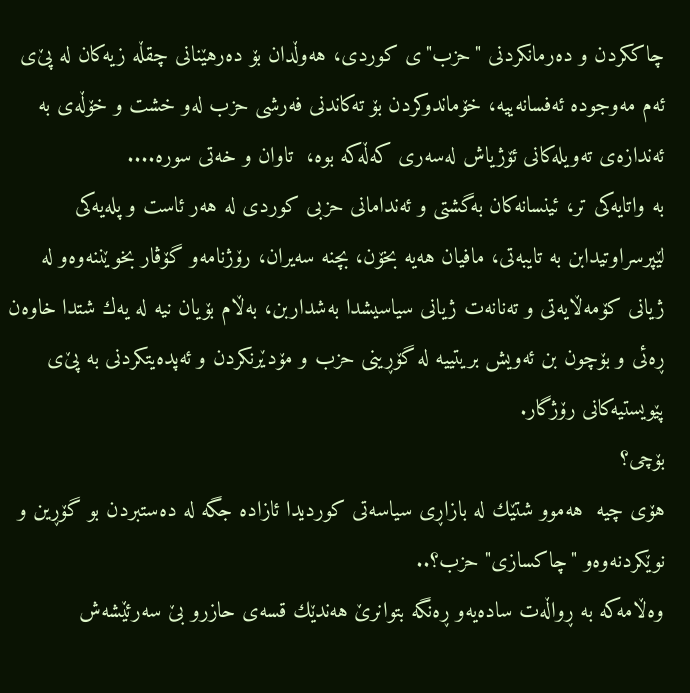چاككردن و ده‌رمانكردنی "حزب"ی كوردی، هه‌وڵدان بۆ ده‌رهێنانی چقڵه‌ زیه‌كان له‌ پێ‌ی‌ ئه‌م مه‌وجوده‌ ئه‌فسانه‌ییه‌، خۆماندوكردن بۆ ته‌كاندنی فه‌رشی حزب له‌و خشت و خۆڵه‌ی به‌ ئه‌ندازه‌ی ته‌ویله‌كانی ئۆژیاش له‌سه‌ری كه‌ڵه‌كه‌ بوه‌،  تاوان و خه‌تی سوره‌....
به‌ واتایه‌كی تر، ئینسانه‌كان به‌گشتی و ئه‌ندامانی حزبی كوردی له‌ هه‌ر ئاست و پله‌یه‌كی لێپرسراوتیدابن به‌ تایبه‌تی‌، مافیان هه‌یه‌ بخۆن، بچنه‌ سه‌یران، رۆژنامه‌و گۆڤار بخوێننه‌وه‌و له‌ ژیانی كۆمه‌ڵایه‌تی و ته‌نانه‌ت ژیانی سیاسیشدا به‌شداربن، به‌ڵام بۆیان نیه‌ له‌ یه‌ك شتدا خاوه‌ن ڕه‌ئی و بۆچون بن ئه‌ویش بریتییه‌ له‌ گۆڕینی حزب و مۆدێرنكردن و ئه‌پده‌یتكردنی به‌ پێ‌ی‌ پێویستیه‌كانی رۆژگار.
بۆچی؟
هۆی چیه‌  هه‌موو شتێك له‌ بازاڕی سیاسه‌تی كوردیدا ئازاده‌ جگه‌ له‌ ده‌ستبردن بو گۆڕین و نوێكردنه‌وه‌و "چاكسازی" حزب؟..
وه‌ڵامه‌كه‌ به‌ ڕواڵه‌ت ساده‌یه‌و ڕه‌نگه‌ بتوانرێ‌ هه‌ندێك قسه‌ی حازرو بێ‌ سه‌رئێشه‌ش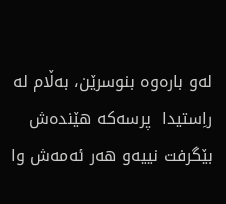له‌و باره‌وه‌ بنوسرێن، به‌ڵام له‌ راِستیدا  پرسه‌كه‌ هێنده‌ش بێگرفت نییه‌و هه‌ر ئه‌مه‌ش وا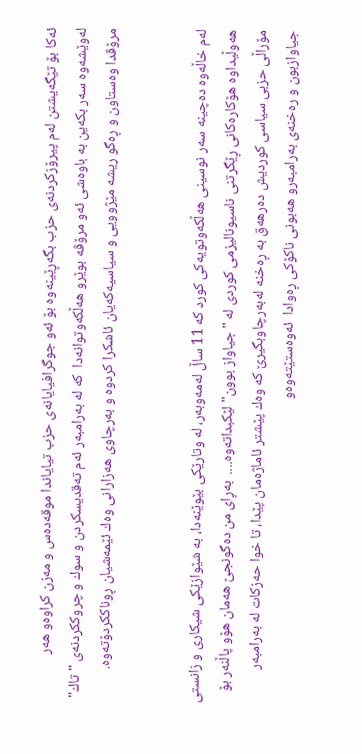ئه‌كا بۆ تێگه‌یشتن له‌م پیرۆزكردنه‌ی حزب بگه‌ڕێینه‌وه‌ بۆ ئه‌و جوگرافیایانه‌ی حزب تیایاندا موقه‌ده‌س و مه‌زن كراوه‌و هه‌ر له‌وێشه‌وه‌ سه‌ر بكه‌ین به‌ باوه‌شی‌ ئه‌و مرۆڤه‌ بوێرو هه‌ڵكه‌وتوانه‌دا  كه‌ له‌ به‌رامبه‌ر ئه‌م ته‌قدیسكردن و سوك و چروككردنه‌ی‌ " تاك" مرۆڤدا وه‌ستاون و ڕه‌گو ریشه‌ مێژوویی و سیاسیه‌كه‌یان ئاشكرا كردوه‌ و به‌رچاوی‌ هه‌زارانی‌ وه‌ك ئێمه‌شیان ڕوناككردۆته‌وه‌.


له‌م خاڵه‌وه‌ ده‌چینه‌ سه‌ر نوسینی هه‌ڵكه‌وتویه‌كی كورد كه‌ 11 ساڵ‌ له‌مه‌وبه‌ر، له‌ وتارێكی بێوێنه‌دا، به‌ شێوازێكی شیكاری و زانستی هه‌وڵیداوه‌ هۆكاره‌كانی ڕێگرتنی ناسیونالیزمی كوردی له‌ "جیاواز بوون" لێكبداته‌وه‌....  به‌ڕای من ده‌گونجێ‌ هه‌مان هۆو پاڵنه‌ر بۆ مۆراڵی‌ حزبی سیاسی كوردیش ده‌رهه‌ق به‌ ڕه‌خنه‌ له‌به‌رچاوبگیرێ‌ كه‌ وه‌ك پێشتر ئاماژه‌مان پێدا، تا خوا حه‌زكات له‌ به‌رامبه‌ر جیاوازبون و ره‌خنه‌ی به‌رامبه‌رو هه‌بونی ناكۆكی ڕه‌وادا  ئه‌وه‌ستێته‌وه‌و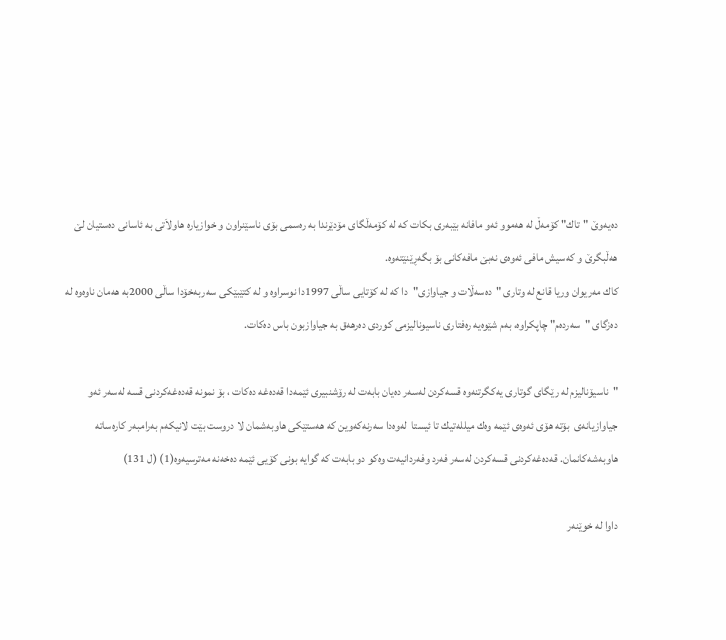ده‌یه‌وێ‌ "تاك" كۆمه‌ڵ‌ له‌ هه‌موو ئه‌و مافانه‌ بێبه‌ری بكات كه‌ له‌ كۆمه‌ڵگای مۆدێرندا به‌ ره‌سمی بۆی ناسێنراون و خوازیاره‌ هاولاَتی‌ به‌ ئاسانی‌ ده‌ستیان لێ هه‌ڵبگرێ‌ و كه‌سیش مافی ئه‌وه‌ی نه‌بێ‌ مافه‌كانی‌ بۆ بگه‌ڕێنێته‌وه‌.
كاك مه‌ریوان وریا قانع له‌ وتاری "ده‌سه‌ڵات و جیاوازی"دا كه‌ له‌ كۆتایی ساڵی 1997دا نوسراوه‌ و له‌ كتێبێكی‌ سه‌ربه‌خۆدا ساڵی‌ 2000به‌ هه‌مان ناوه‌وه‌ له‌ ده‌زگای‌ "سه‌رده‌م" چاپكراوه‌، به‌م شێوه‌یه‌ ره‌فتاری ناسیونالیزمی كوردی ده‌رهه‌ق به‌ جیاوازبون باس ده‌كات.

"ناسیۆنالیزم له‌ رێگای‌ گوتاری‌ یه‌كگرتنه‌وه‌ قسه‌كردن له‌سه‌ر ده‌یان بابه‌ت له‌ رۆشنبیری‌ ئێمه‌دا قه‌ده‌غه‌ ده‌كات ، بۆ نمونه‌ قه‌ده‌غه‌كردنی‌ قسه‌ له‌سه‌ر ئه‌و جیاوازیانه‌ی‌  بۆته‌ هۆی‌ ئه‌وه‌ی‌ ئێمه‌ وه‌ك میلله‌تیك تا ئیستا  له‌وه‌دا سه‌رنه‌كه‌وین كه‌ هه‌ستێكی‌ هاوبه‌شمان لا دروست بێت لانیكه‌م به‌رامبه‌ر كاره‌ساته‌ هاوبه‌شه‌كانمان. قه‌ده‌غه‌كردنی‌ قسه‌كردن له‌سه‌ر فه‌رد وفه‌ردانیه‌ت وه‌كو دو بابه‌ت كه‌ گوایه‌ بونی‌ كۆیی ئێمه‌ ده‌خه‌نه‌ مه‌ترسیه‌وه‌(1) (ل 131)

داوا له‌ خوێنه‌ر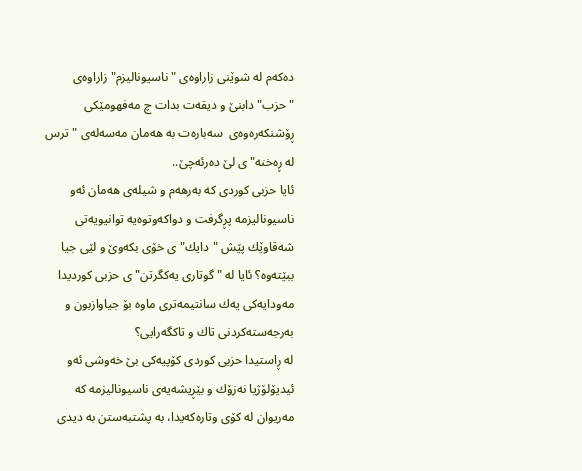ده‌كه‌م له‌ شوێنی زاراوه‌ی "ناسیونالیزم" زاراوه‌ی "حزب" دابنێ‌ و دیقه‌ت بدات چ مه‌فهومێكی ڕۆشنكه‌ره‌وه‌ی  سه‌باره‌ت به‌ هه‌مان مه‌سه‌له‌ی‌ "ترس له‌ ڕه‌خنه‌"ی‌ لێ ده‌رئه‌چێ‌..
ئایا حزبی كوردی كه‌ به‌رهه‌م و شیله‌ی هه‌مان ئه‌و ناسیونالیزمه‌ پڕگرفت و دواكه‌وتوه‌یه‌ توانیویه‌تی شه‌قاوێك پێش "دایك"ی خۆی بكه‌وێ‌ و لێی جیا ببێته‌وه‌؟ ئایا له‌ "گوتاری یه‌كگرتن"ی حزبی كوردیدا مه‌ودایه‌كی یه‌ك سانتیمه‌تری ماوه‌ بۆ جیاوازبون و به‌رجه‌سته‌كردنی تاك و تاكگه‌رایی؟
له‌ ڕاستیدا حزبی كوردی كۆپیه‌كی بێ‌ خه‌وشی ئه‌و ئیدیۆلۆژیا نه‌زۆك و بێڕیشه‌یه‌ی ناسیونالیزمه‌ كه‌ مه‌ریوان له‌ كۆی وتاره‌كه‌یدا، به‌ پشتبه‌ستن به‌ دیدی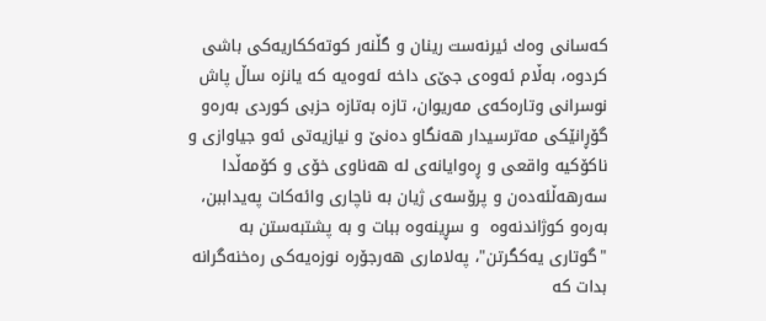كه‌سانی وه‌ك ئیرنه‌ست رینان و گڵنه‌ر كوته‌ككاریه‌كی باشی كردوه‌، به‌ڵام ئه‌وه‌ی جێ‌ی‌ داخه‌ ئه‌وه‌یه‌ كه‌ یانزه‌ ساڵ‌ پاش نوسرانی وتاره‌كه‌ی مه‌ریوان، تازه‌ به‌تازه‌ حزبی كوردی به‌ره‌و گۆڕانێكی مه‌ترسیدار هه‌نگاو ده‌نێ‌ و نیازیه‌تی ئه‌و جیاوازی و ناكۆكیه‌ واقعی و ڕه‌وایانه‌ی له‌ هه‌ناوی خۆی و كۆمه‌ڵدا سه‌رهه‌ڵئه‌ده‌ن و پرۆسه‌ی ژیان به‌ ناچاری‌ وائه‌كات په‌یداببن، به‌ره‌و كوژاندنه‌وه‌  و سڕینه‌وه‌ ببات و به‌ پشتبه‌ستن به‌ "گوتاری یه‌كگرتن"، په‌لاماری هه‌رجۆره‌ نوزه‌یه‌كی ره‌خنه‌گرانه‌ بدات كه‌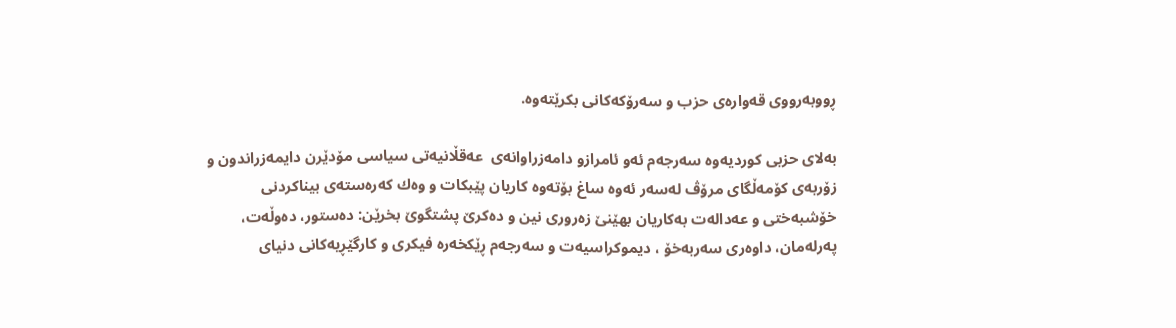ڕووبه‌رووی قه‌واره‌ی حزب و سه‌رۆكه‌كانی بكرێته‌وه‌.

به‌لای حزبی كوردیه‌وه‌ سه‌رجه‌م ئه‌و ئامرازو دامه‌زراوانه‌ی  عه‌قڵانیه‌تی سیاسی‌ مۆدێرن دایمه‌زراندون و زۆربه‌ی كۆمه‌ڵگای مرۆڤ له‌سه‌ر ئه‌وه‌ ساغ بۆته‌وه‌ كاریان پێبكات و وه‌ك كه‌ره‌سته‌ی‌ بیناكردنی‌ خۆشبه‌ختی‌ و عه‌داله‌ت به‌كاریان بهێنێ‌ زه‌روری نین و ده‌كرێ‌ پشتگوێ‌ بخرێن: ده‌ستور، ده‌وڵه‌ت، په‌رله‌مان، داوه‌ری‌ سه‌ربه‌خۆ ، دیموكراسیه‌ت و سه‌رجه‌م ڕێكخه‌ره‌ فیكری‌ و كارگێڕیه‌كانی‌ دنیای‌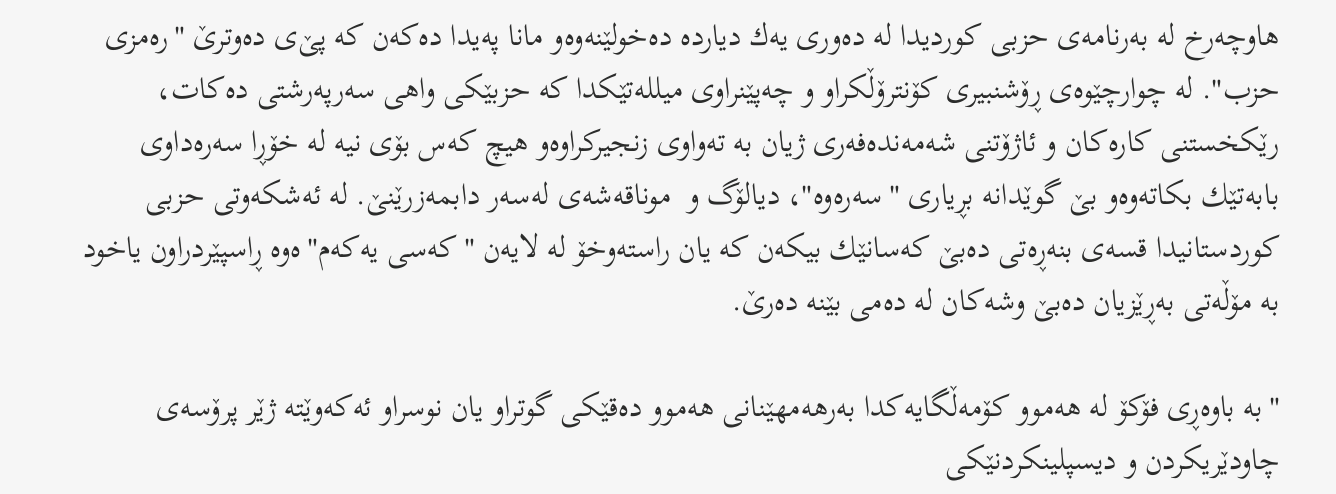هاوچه‌رخ له‌ به‌رنامه‌ی‌ حزبی كوردیدا له‌ ده‌وری یه‌ك دیارده‌ ده‌خولێنه‌وه‌و مانا په‌یدا ده‌كه‌ن كه‌ پێ‌ی‌ ده‌وترێ‌ "ره‌مزی‌ حزب". له‌ چوارچێوه‌ی ڕۆشنبیری كۆنترۆڵكراو و چه‌پێنراوی‌ میلله‌تێكدا كه‌ حزبێكی‌ واهی‌ سه‌رپه‌رشتی ده‌كات، رێكخستنی كاره‌كان و ئاژۆتنی شه‌مه‌نده‌فه‌ری ژیان به‌ ته‌واوی زنجیركراوه‌و هیچ كه‌س بۆی نیه‌ له‌ خۆڕا سه‌ره‌داوی بابه‌تێك بكاته‌وه‌و بێ‌ گوێدانه‌ بڕیاری "سه‌ره‌وه‌"، دیالۆگ و  موناقه‌شه‌ی‌ له‌سه‌ر دابمه‌زرێنێ‌. له‌ ئه‌شكه‌وتی‌ حزبی‌ كوردستانیدا قسه‌ی بنه‌ڕه‌تی ده‌بێ‌ كه‌سانێك بیكه‌ن كه‌ یان راسته‌وخۆ له‌ لایه‌ن "كه‌سی یه‌كه‌م"ه‌وه‌ ڕاسپێردراون یاخود به‌ مۆڵه‌تی به‌ڕێزیان ده‌بێ‌ وشه‌كان له‌ ده‌می‌ بێنه‌ ده‌رێ‌.

"به‌ باوه‌ڕی فۆكۆ له‌ هه‌موو كۆمه‌ڵگایه‌كدا به‌رهه‌مهێنانی هه‌موو ده‌قێكی گوتراو یان نوسراو ئه‌كه‌وێته‌ ژێر پرۆسه‌ی چاودێریكردن و دیسپلینكردنێكی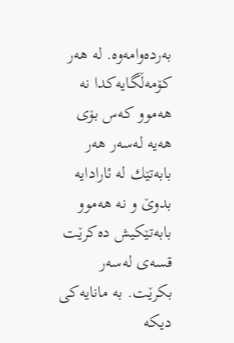به‌رده‌وامه‌وه‌. له‌ هه‌ر كۆمه‌ڵگایه‌كدا نه‌ هه‌موو كه‌س بۆی هه‌یه‌ له‌سه‌ر هه‌ر بابه‌تێك له‌ ئارادایه‌ بدوێ‌ و نه‌ هه‌موو بابه‌تێكیش ده‌كرێت قسه‌ی له‌سه‌ر بكرێت. به‌ مانایه‌كی دیكه‌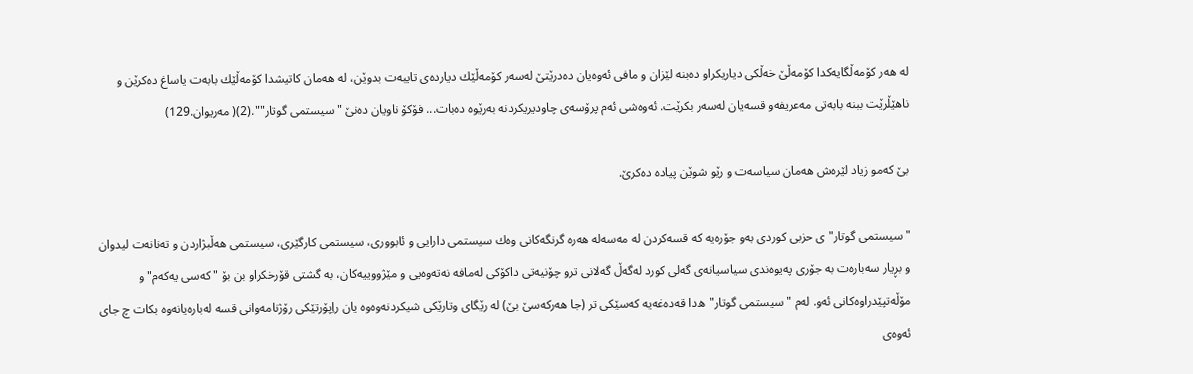له‌ هه‌ر كۆمه‌ڵگایه‌كدا كۆمه‌ڵێ‌ خه‌ڵكی دیاریكراو ده‌بنه‌ لێزان و مافی ئه‌وه‌یان ده‌درێتێ‌ له‌سه‌ر كۆمه‌ڵێك دیارده‌ی تایبه‌ت بدوێن، له‌ هه‌مان كاتیشدا كۆمه‌ڵێك بابه‌ت یاساغ ده‌كرێن و ناهێڵرێت ببنه‌ بابه‌تی مه‌عریفه‌و قسه‌یان له‌سه‌ر بكرێت. ئه‌وه‌شی ئه‌م پرۆسه‌ی چاودیریكردنه‌ به‌رێوه‌ ده‌بات... فۆكۆ ناویان ده‌نێ‌ "سیستمی گوتار"".(2)( مه‌ریوان.129)

بێ كه‌مو زیاد لێره‌ش هه‌مان سیاسه‌ت و رێو شوێن پیاده‌ ده‌كرێ‌.

"سیستمی گوتار"ی حزبی كوردی به‌و جۆره‌یه‌ كه‌ قسه‌كردن له‌ مه‌سه‌له‌ هه‌ره‌ گرنگه‌كانی وه‌ك سیستمی دارایی و ئابووری‌، سیستمی كارگێری، سیستمی‌ هه‌ڵبژاردن و ته‌نانه‌ت لیدوان و بڕیار سه‌باره‌ت به‌ جۆری‌ په‌یوه‌ندی سیاسیانه‌ی گه‌لی كورد له‌گه‌ڵ گه‌لانی‌ ترو چۆنیه‌تی‌ داكۆكی‌ له‌مافه‌ نه‌ته‌وه‌یی و مێژووییه‌كان، به‌ گشتی‌ قۆرخكراو بن بۆ "كه‌سی یه‌كه‌م"و مۆڵه‌تپێدراوه‌كانی ئه‌و. له‌م "سیستمی گوتار"ه‌دا قه‌ده‌غه‌یه‌ كه‌سێكی تر (جا هه‌ركه‌سێ‌ بێ‌) له‌ رێگای وتارێكی شیكردنه‌وه‌وه‌ یان راِپۆرتێكی‌ رۆژنامه‌وانی قسه‌ له‌باره‌یانه‌وه‌ بكات چ جای ئه‌وه‌ی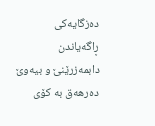ده‌زگایه‌كی‌ ڕاگه‌یاندن دابمه‌زرێنێ‌ و بیه‌وێ‌ ده‌رهه‌ق به‌ كۆی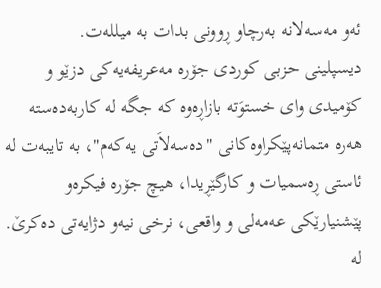ئه‌و مه‌سه‌لانه‌ به‌رچاو ڕوونی بدات به‌ میلله‌ت.
دیسپلینی حزبی كوردی جۆره‌ مه‌عریفه‌یه‌كی دزێو و كۆمیدی‌ وای خستوَته‌ بازاڕه‌وه‌ كه‌ جگه‌ له‌ كاربه‌ده‌سته‌ هه‌ره‌ متمانه‌پێكراوه‌كانی‌ "ده‌سه‌لاَتی‌ یه‌كه‌م"، به‌ تایبه‌ت له‌ ئاستی‌ ڕه‌سمیات و كارگێڕیدا، هیچ جۆره‌ فیكره‌و پێشنیارێكی عه‌مه‌لی و واقعی، نرخی نیه‌و دژایه‌تی ده‌كرێ‌.
له‌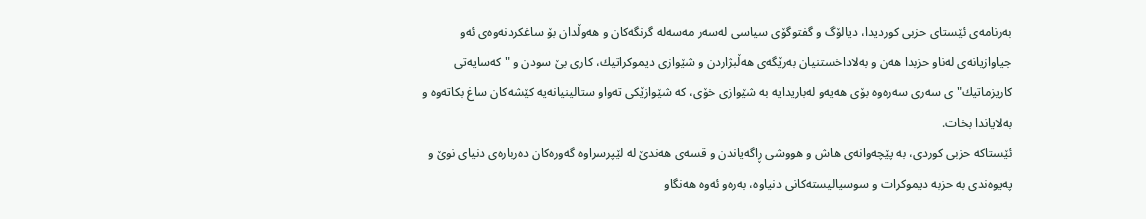به‌رنامه‌ی ئێستای‌ حزبی كوردیدا، دیالۆگ و گفتوگۆی سیاسی له‌سه‌ر مه‌سه‌له‌ گرنگه‌كان و هه‌وڵدان بۆ ساغكردنه‌وه‌ی ئه‌و جیاوازیانه‌ی له‌ناو حزبدا هه‌ن و به‌لاداخستنیان به‌رێگه‌ی هه‌ڵبژاردن و شێوازی دیموكراتیك، كاری بێ‌ سودن و "كه‌سایه‌تی كاریزماتیك" ی‌ سه‌ری‌ سه‌ره‌وه‌ بۆی‌ هه‌یه‌و له‌باریدایه‌ به‌ شێوازی خۆی، كه‌ شێوازێكی ته‌واو ستالینیانه‌یه‌ كێشه‌كان ساغ بكاته‌وه‌ و به‌لایاندا بخات.
ئێستاكه‌ حزبی كوردی، به‌ پێچه‌وانه‌ی هاش و هووشی ڕاگه‌یاندن و قسه‌ی هه‌ندێ‌ له‌ لێپرسراوه‌ گه‌وره‌كان ده‌رباره‌ی دنیای نوێ‌ و په‌یوه‌ندی به‌ حزبه‌ دیموكرات و سوسیالیسته‌كانی دنیاوه‌، به‌ره‌و ئه‌وه‌ هه‌نگاو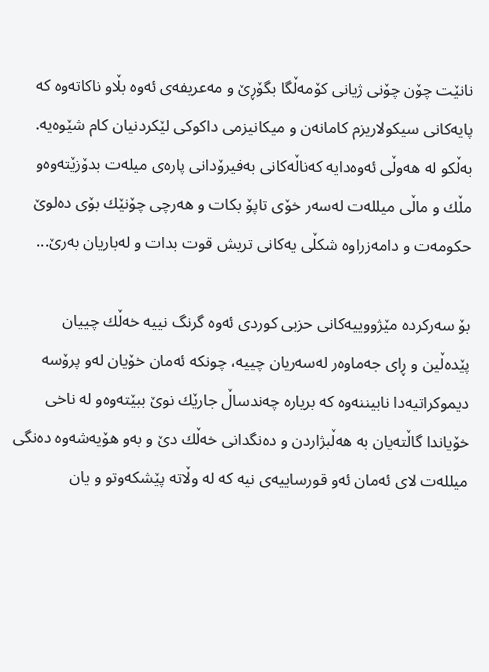نانێت چۆن چۆنی ژیانی كۆمه‌ڵگا بگۆڕێ‌ و مه‌عریفه‌ی ئه‌وه‌ بڵاو ناكاته‌وه‌ كه‌ پایه‌كانی سیكولاریزم كامانه‌ن و میكانیزمی داكوكی لێكردنیان كام شێوه‌یه‌. به‌ڵكو له‌ هه‌وڵی ئه‌وه‌دایه‌ كه‌ناڵه‌كانی به‌فیرۆدانی‌ پاره‌ی میله‌ت بدۆزێته‌وه‌و مڵك و ماڵی میلله‌ت له‌سه‌ر خۆی تاپۆ بكات و هه‌رچی چۆنێك بۆی ده‌لوێ‌ حكومه‌ت و دامه‌زراوه‌ شكڵی یه‌كانی تریش قوت بدات و له‌باریان به‌رێ‌...

بۆ سه‌ركرده‌ مێژووییه‌كانی‌ حزبی كوردی ئه‌وه‌ گرنگ نییه‌ خه‌ڵك چییان پێده‌ڵین و ڕای جه‌ماوه‌ر له‌سه‌ریان چییه‌، چونكه‌ ئه‌مان خۆیان له‌و پرۆسه‌ دیموكراتیه‌دا نابیننه‌وه‌ كه‌ بریاره‌ چه‌ندساڵ جارێك نوێ‌ ببێته‌وه‌و له‌ ناخی خۆیاندا گاڵته‌یان به‌ هه‌ڵبژاردن و ده‌نگدانی‌ خه‌ڵك دێ‌ و به‌و هۆیه‌شه‌وه‌ ده‌نگی میلله‌ت لای‌ ئه‌مان ئه‌و قورساییه‌ی نیه‌ كه‌ له‌ وڵاته‌ پێشكه‌وتو و یان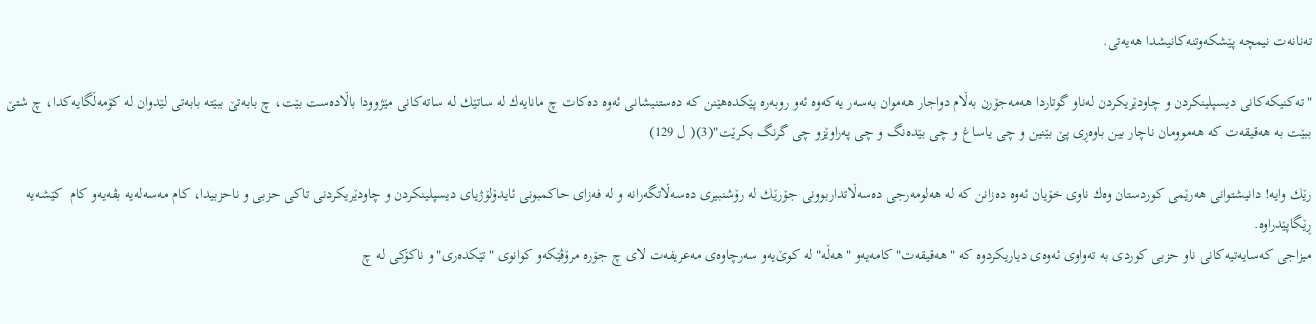ته‌نانه‌ت نیمچه‌ پێشكه‌وتنه‌كانیشدا هه‌یه‌تی.

"ته‌كنیكه‌كانی دیسپلینكردن و چاودێریكردن له‌ناو گوتاردا هه‌مه‌جۆرن به‌ڵام دواجار هه‌موان به‌سه‌ر یه‌كه‌وه‌ ئه‌و روبه‌ره‌ پێكده‌هێنن كه‌ ده‌ستنیشانی ئه‌وه‌ ده‌كات چ مانایه‌ك له‌ ساتێك له‌ ساته‌كانی مێژوودا باڵاده‌ست بێت، چ بابه‌تێ‌ ببێته‌ بابه‌تی لێدوان له‌ كۆمه‌ڵگایه‌كدا، چ شتێ‌ ببێت به‌ هه‌قیقه‌ت كه‌ هه‌موومان ناچار بین باوه‌ڕی پێ‌ بێنین و چی یاساغ و چی بێده‌نگ و چی په‌راوێزو چی گرنگ بكرێت"(3)( ل 129)

رێك وایه‌! دانیشتوانی هه‌رێمی كوردستان وه‌ك ناوی خۆیان ئه‌وه‌ ده‌زانن كه‌ له‌ هه‌لومه‌رجی ده‌سه‌ڵاتداربوونی جۆرێك له‌ رۆشنبیری ده‌سه‌ڵاتگه‌رانه‌ و له‌ فه‌زای حاكمبونی ئایدۆلۆژیای دیسپلینكردن و چاودێریكردنی تاكی حزبی و ناحزبیدا، كام مه‌سه‌له‌یه‌ بڤه‌یه‌و كام  كێشه‌یه‌ ڕێگاپێدراوه‌.
میزاجی كه‌سایه‌تیه‌كانی ناو حزبی كوردی به‌ ته‌واوی ئه‌وه‌ی دیاریكردوه‌ كه‌ "هه‌قیقه‌ت" كامه‌یه‌و "هه‌ڵه‌" له‌ كوێ‌یه‌و سه‌رچاوه‌ی مه‌عریفه‌ت لای چ جۆره‌ مرۆڤێكه‌و كوانوی "تێكده‌ری"و ناكۆكی له‌ چ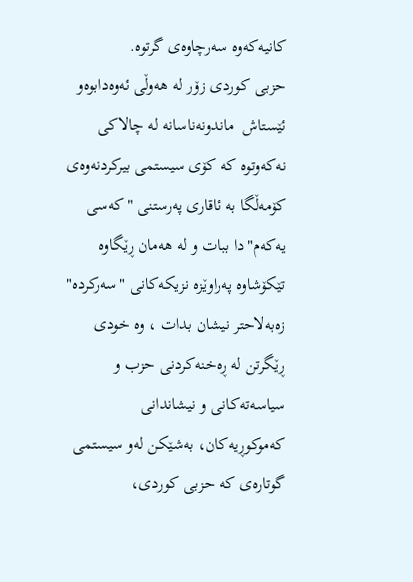كانیه‌كه‌وه‌ سه‌رچاوه‌ی‌ گرتوه‌.
حزبی كوردی زۆر له‌ هه‌وڵی ئه‌وه‌دابوه‌و ئێستاش  ماندونه‌ناسانه‌ له‌ چالاكی نه‌كه‌وتوه‌ كه‌ كۆی سیستمی بیركردنه‌وه‌ی كۆمه‌ڵگا به‌ ئاقاری په‌رستنی "كه‌سی یه‌كه‌م"دا ببات و له‌ هه‌مان ڕێگاوه‌ تێكۆشاوه‌ په‌راوێزه‌ نزیكه‌كانی "سه‌ركرده‌" زه‌به‌لاحتر نیشان بدات ، وه‌ خودی ڕێگرتن له‌ ڕه‌خنه‌كردنی حزب و سیاسه‌ته‌كانی و نیشاندانی كه‌موكوڕیه‌كان، به‌شێكن له‌و سیستمی گوتاره‌ی كه‌ حزبی كوردی،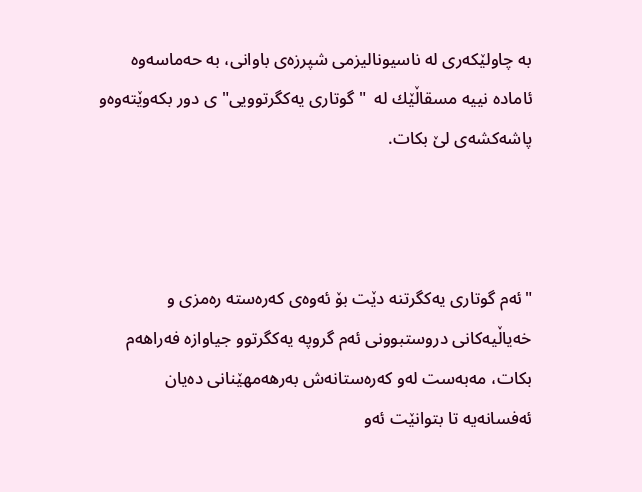به‌ چاولێكه‌ری له‌ ناسیونالیزمی شپرزه‌ی‌ باوانی، به‌ حه‌ماسه‌وه‌ ئاماده‌ نییه‌ مسقاڵێك له‌  "گوتاری یه‌كگرتوویی" ی دور بكه‌وێته‌وه‌و پاشه‌كشه‌ی لێ‌ بكات.



"ئه‌م گوتاری یه‌كگرتنه‌ دێت بۆ ئه‌وه‌ی كه‌ره‌سته‌ ره‌مزی و خه‌یاڵیه‌كانی دروستبوونی ئه‌م گروپه‌ یه‌كگرتوو جیاوازه‌ فه‌راهه‌م بكات، مه‌به‌ست له‌و كه‌ره‌ستانه‌ش به‌رهه‌مهێنانی ده‌یان ئه‌فسانه‌یه‌ تا بتوانێت ئه‌و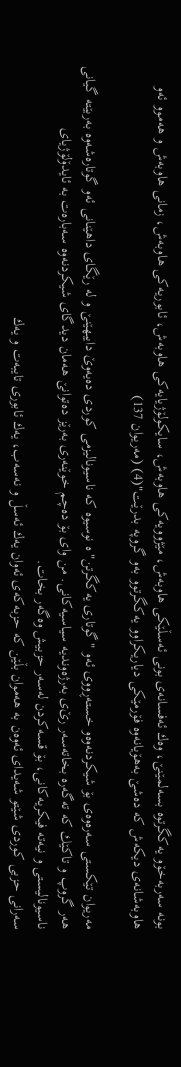بونه‌ سه‌ربه‌خۆو یه‌كگرتوه‌ بسه‌لمێنێ‌، وه‌ك ئه‌فسانه‌ی بونی ئه‌سڵێكی هاوبه‌ش، مێژوویه‌كی هاوبه‌ش، سایكولۆژیایه‌كی هاوبه‌ش، ئابوریه‌كی هاوبه‌ش، زمانی هاوبه‌ش و هه‌موو ئه‌و هاوبه‌شانه‌ی دیكه‌ش كه‌ ده‌شێ‌ به‌هۆیانه‌وه‌ فۆرمێكی دیاریكراوو یه‌كگرتوو به‌و گروپه‌ بدرێت"(4) (مه‌ریوان 137)

مه‌ریوان تێكستی سه‌ره‌وه‌ی بۆ شیكردنه‌وه‌و خسته‌ڕووی ئه‌و "گوتاری یه‌كگرتن"ه‌ نوسیوه‌ كه‌ ناسیونالیزمی كوردی ده‌یه‌وێ‌ دایبهێنێ‌ و له‌ رێگای داهێنانی ئه‌و گوتاره‌شه‌وه‌ به‌ربێته‌ گیانی هه‌ر گروپ و تاكێك كه‌ ته‌گه‌ره‌ بخاته‌سه‌ر رێ‌ی‌ به‌رژه‌وندیه‌ سیاسیه‌كانی. من وای بۆ ده‌چم خوێنه‌ری به‌رێز ده‌توانێ‌ هه‌مان دیدگای شیكردنه‌وه‌ سه‌باره‌ت به‌ ئایدۆلۆژیای ناسیونالیستی و نیه‌ته‌ فیكریه‌كانی‌، بۆ قسه‌كردن له‌سه‌ر حزبیش وه‌گه‌ر بخات.
سه‌رانی حزبی كوردی شێتو شه‌یدای ئه‌وه‌ن به‌ هه‌موان بڵێن كه‌ حزبه‌كه‌ی ئه‌وان یه‌ك ئه‌سڵ و نه‌سه‌ب، یه‌ك ئابوری تایبه‌ت و یه‌ك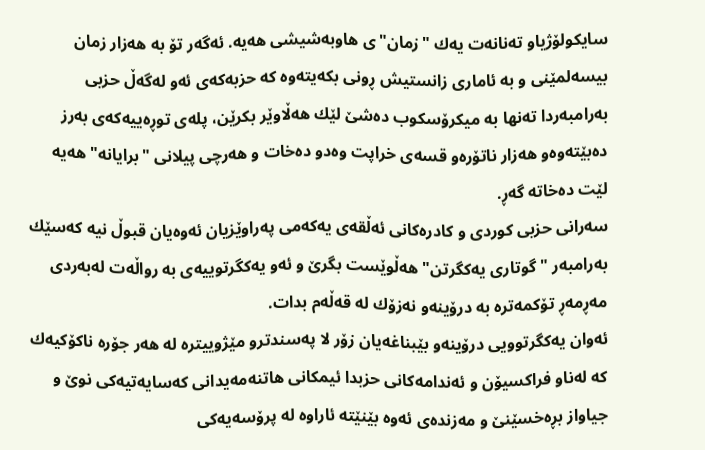سایكولۆژیاو ته‌نانه‌ت یه‌ك "زمان"ی هاوبه‌شیشی‌ هه‌یه‌. ئه‌گه‌ر تۆ به‌ هه‌زار زمان بیسه‌لمێنی و به‌ ئاماری‌ زانستیش ڕونی بكه‌یته‌وه‌ كه‌ حزبه‌كه‌ی ئه‌و له‌گه‌ڵ‌ حزبی به‌رامبه‌ردا ته‌نها به‌ میكرۆسكوب ده‌شێ‌ لێك هه‌ڵاوێر بكرێن، پله‌ی توڕه‌ییه‌كه‌ی به‌رز ده‌بێته‌وه‌و هه‌زار ناتۆره‌و قسه‌ی خراپت وه‌دو ده‌خات و هه‌رچی پیلانی "برایانه‌" هه‌یه‌ لێت ده‌خاته‌ گه‌ڕ.
سه‌رانی حزبی كوردی و كادره‌كانی‌ ئه‌ڵقه‌ی‌ یه‌كه‌می‌ په‌راوێزیان ئه‌وه‌یان قبوڵ‌ نیه‌ كه‌سێك به‌رامبه‌ر "گوتاری یه‌كگرتن" هه‌ڵوێست بگرێ‌ و ئه‌و یه‌كگرتوییه‌ی به‌ رواڵه‌ت له‌به‌ردی‌ مه‌ڕمه‌ڕ تۆكمه‌تره‌ به‌ درۆینه‌و نه‌زۆك له‌ قه‌ڵه‌م بدات.
ئه‌وان یه‌كگرتوویی درۆینه‌و بێبناغه‌یان زۆر لا په‌سندترو مێژوییتره‌ له‌ هه‌ر جۆره‌ ناكۆكیه‌ك كه‌ له‌ناو فراكسیۆن و ئه‌ندامه‌كانی‌ حزبدا ئیمكانی‌ هاتنه‌مه‌یدانی‌ كه‌سایه‌تیه‌كی نوێ‌ و جیاواز بڕه‌خسێنێ‌ و مه‌زنده‌ی ئه‌وه‌ بێنێته‌ ئاراوه‌ له‌ پرۆسه‌یه‌كی‌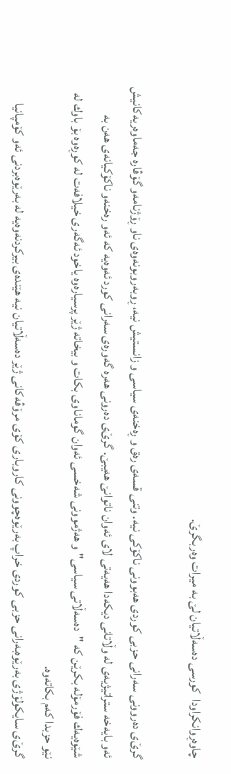چاوه‌ڕوانكراودا  كورسی ده‌سه‌ڵاتیان لێ به‌ میرات وه‌ربگرێ‌.

گرێ‌ی‌ ده‌روونی سه‌رانی حزبی كوردی هه‌بوونی ناكۆكی نیه‌. وتنی قسه‌ی ره‌ق و ڕه‌خنه‌ی سیاسی‌ و زانستیش نیه‌، ڕوبه‌روبونه‌وه‌ی ناو ڕۆژنامه‌و گۆڤاره‌ جه‌ماوه‌ریه‌كانیش ئه‌و بایه‌خه‌ ستراتیژیه‌ی له‌ وڵاتانی دیكه‌دا هه‌یه‌تی لای‌ ئه‌وان ناتوانێ‌ هه‌یبێ‌. گرێ‌ی‌ ده‌رونی هه‌ره‌ گه‌وره‌ی سه‌رانی كورد ئه‌وه‌یه‌ كه‌ ئه‌و ره‌خنه‌و ناكۆكیانه‌ی هه‌ن به‌ شێوه‌یه‌ك فۆرمۆله‌ بكرێن كه‌ "ده‌سه‌ڵاتی سیاسی" و هه‌ژموونی شه‌خسی ئه‌وان گوماناوی بكات و بیخاته‌ ژێر پرسیاره‌وه‌ یاخود ئه‌گه‌ری خیلافه‌ت له‌ كوڕه‌وه‌ بۆ باوك له‌ نێو حزبدا كه‌م بكاته‌وه‌.
گرێ‌ی‌ سایكولۆژی به‌رێوه‌به‌رانی حزبی كوردی خراپ به‌رێوه‌چوونی كاروباری كۆی‌ مرۆڤه‌كانی ژێر ده‌سه‌ڵاتیان نیه‌ هێنده‌ی بیركردنه‌وه‌یه‌ له‌ به‌رێوه‌بردنی ئه‌و كۆمپانیا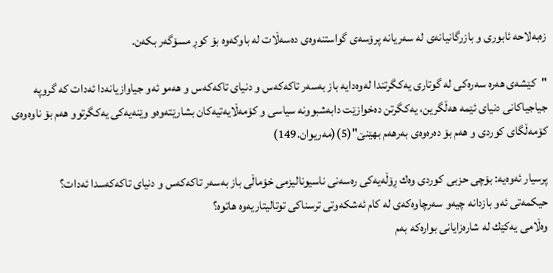زه‌به‌لاحه‌ ئابوری و بازرگانیانه‌ی له‌ سه‌ریانه‌ پرۆسه‌ی گواستنه‌وه‌ی ده‌سه‌ڵات له‌ باوكه‌وه‌ بۆ كوڕ مسۆگه‌ر بكه‌ن.

"كێشه‌ی هه‌ره‌ سه‌ره‌كی له‌ گوتاری یه‌كگرتندا له‌وه‌دایه‌ باز به‌سه‌ر تاكه‌كه‌س و دنیای تاكه‌كه‌س و هه‌مو ئه‌و جیاوازیانه‌دا ئه‌دات كه‌ گروپه‌ جیاجیاكانی دنیای ئێمه‌ هه‌ڵگرین، یه‌كگرتن ده‌خوازێت دابه‌شبوونه‌ سیاسی و كۆمه‌ڵایه‌تیه‌كان بشارێته‌وه‌و وێنه‌یه‌كی یه‌كگرتوو هه‌م بۆ ناوه‌وه‌ی كۆمه‌ڵگای كوردی و هه‌م بۆ ده‌ره‌وه‌ی به‌رهه‌م بهێنێ‌"(5)(مه‌ریوان.149)

پرسیار ئه‌وه‌یه‌: بۆچی حزبی كوردی وه‌ك ڕۆڵه‌یه‌كی‌ ره‌سه‌نی ناسیونالیزمی‌ خۆماڵی‌ باز به‌سه‌ر تاكه‌كه‌س و دنیای تاكه‌كه‌سدا ئه‌دات؟
حیكمه‌تی ئه‌و بازدانه‌ چیه‌و سه‌رچاوه‌كه‌ی له‌ كام ئه‌شكه‌وتی ترسناكی توتالیتاریه‌وه‌ هاتوه‌؟
وه‌ڵامی یه‌كێك له‌ شاره‌زایانی بواره‌كه‌ به‌م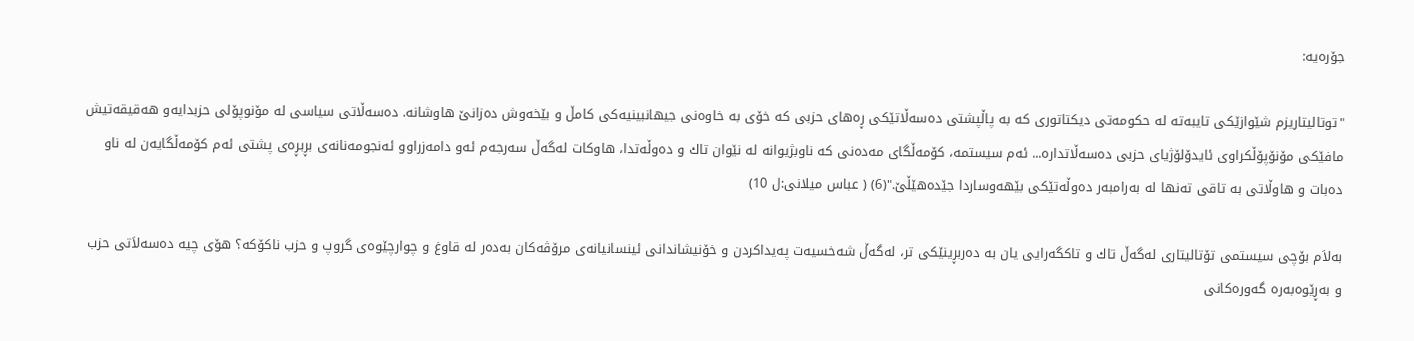جۆره‌یه‌:

"توتالیتاریزم شێوازێكی تایبه‌ته‌ له‌ حكومه‌تی دیكتاتوری كه‌ به‌ پاڵپشتی ده‌سه‌ڵاتێكی ڕه‌های‌ حزبی كه‌ خۆی به‌ خاوه‌نی جیهانبینیه‌كی كامڵ‌ و بێخه‌وش ده‌زانێ‌ هاوشانه‌. ده‌سه‌ڵاتی سیاسی له‌ مۆنوپۆلی حزبدایه‌و هه‌قیقه‌تیش مافێكی مۆنۆپۆڵكراوی ئایدۆلۆژیای‌ حزبی ده‌سه‌ڵاتداره‌... ئه‌م سیستمه‌، كۆمه‌ڵگای مه‌ده‌نی كه‌ ناوبژیوانه‌ له‌ نێوان تاك و ده‌وڵه‌تدا، هاوكات له‌گه‌ڵ‌ سه‌رجه‌م ئه‌و دامه‌زراوو ئه‌نجومه‌نانه‌ی بڕبڕه‌ی پشتی ئه‌م كۆمه‌ڵگایه‌ن له‌ ناو ده‌بات و هاوڵاتی به‌ تاقی‌ ته‌نها له‌ به‌رامبه‌ر ده‌وڵه‌تێكی بێهه‌وساردا جێده‌هێڵێ‌."(6) ( عباس میلانی‌:ل 10)

به‌لاَم بۆچی‌ سیستمی‌ تۆتالیتاری‌ له‌گه‌ڵ تاك و تاكگه‌رایی یان به‌ ده‌ربڕینێكی‌ تر، له‌گه‌ڵ شه‌خسیه‌ت په‌یداكردن و خۆنیشاندانی‌ ئینسانیانه‌ی‌ مرۆڤه‌كان به‌ده‌ر له‌ قاوغ و چوارچێوه‌ی‌ گروپ و حزب ناكۆكه‌؟ هۆی‌ چیه‌ ده‌سه‌لاَتی‌ حزب و به‌ڕێوه‌به‌ره‌ گه‌وره‌كانی‌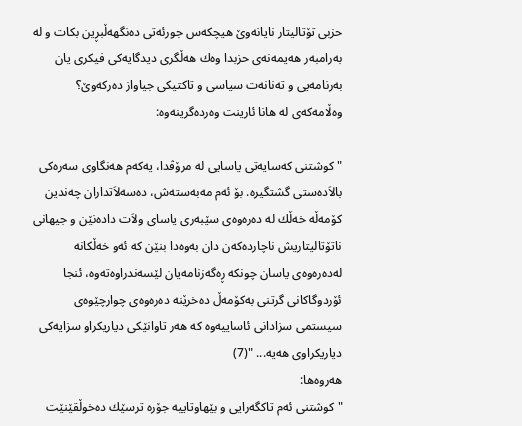حزبی‌ تۆتالیتار نایانه‌وێ‌ هیچكه‌س جورئه‌تی‌ ده‌نگهه‌ڵبڕین بكات و له‌ به‌رامبه‌ر هه‌یمه‌نه‌ی‌ حزبدا وه‌ك هه‌ڵگری‌ دیدگایه‌كی‌ فیكری‌ یان به‌رنامه‌یی و ته‌نانه‌ت سیاسی‌ و تاكتیكی‌ جیاواز ده‌ركه‌وێ‌؟
وه‌ڵامه‌كه‌ی له‌ هانا ئارینت وه‌رده‌گرینه‌وه‌:

" كوشتنی‌ كه‌سایه‌تی‌ یاسایی له‌ مرۆڤدا، یه‌كه‌م هه‌نگاوی‌ سه‌ره‌كی‌ بالاَده‌ستی‌ گشتگیره‌. بۆ ئه‌م مه‌به‌سته‌ش، ده‌سه‌لاَتداران چه‌ندین كۆمه‌ڵه‌ خه‌ڵك له‌ ده‌ره‌وه‌ی‌ سێبه‌ری‌ یاسای‌ ولاَت داده‌نێن و جیهانی‌ ناتۆتالیتاریش ناچارده‌كه‌ن دان به‌وه‌دا بنێن كه‌ ئه‌و خه‌ڵكانه‌ له‌ده‌ره‌وه‌ی‌ یاسان چونكه‌ ڕه‌گه‌زنامه‌یان لێسه‌ندراوه‌ته‌وه‌، ئنجا ئۆردوگاكانی‌ گرتنی‌ به‌كۆمه‌ڵ ده‌خرێنه‌ ده‌ره‌وه‌ی‌ چوارچێوه‌ی‌ سیستمی‌ سزادانی‌ ئاساییه‌وه‌ كه‌ هه‌ر تاوانێكی‌ دیاریكراو سزایه‌كی‌ دیاریكراوی‌ هه‌یه‌... "(7)
هه‌روه‌ها:
" كوشتنی‌ ئه‌م تاكگه‌رایی و بێهاوتاییه‌ جۆره‌ ترسێك ده‌خوڵقێنێت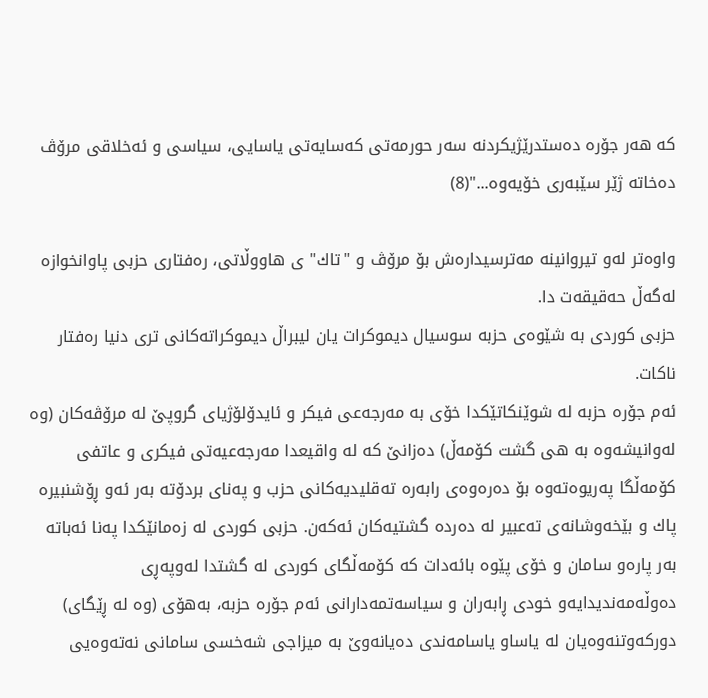كه‌ هه‌ر جۆره‌ ده‌ستدرێژیكردنه‌ سه‌ر حورمه‌تی‌ كه‌سایه‌تی‌ یاسایی، سیاسی‌ و ئه‌خلاقی‌ مرۆڤ ده‌خاته‌ ژێر سێبه‌ری‌ خۆیه‌وه‌..."(8)

واوه‌تر له‌و تیروانینه‌ مه‌ترسیداره‌ش بۆ مرۆڤ و "تاك" ی‌ هاووڵاتی، ره‌فتاری حزبی پاوانخوازه‌ له‌گه‌ڵ‌ حه‌قیقه‌ت دا.
حزبی كوردی به‌ شێوه‌ی حزبه‌ سوسیال دیموكرات یان لیبراڵ دیموكراته‌كانی تری‌ دنیا ره‌فتار ناكات.
ئه‌م جۆره‌ حزبه‌ له‌ شوێنكاتێكدا خۆی به‌ مه‌رجه‌عی فیكر و ئایدۆلۆژیای‌ گروپێ‌ له‌ مرۆڤه‌كان (وه‌ له‌وانیشه‌وه‌ به‌ هی گشت كۆمه‌ڵ‌) ده‌زانێ‌ كه‌ له‌ واقیعدا مه‌رجه‌عیه‌تی فیكری و عاتفی‌ كۆمه‌ڵگا په‌ریوه‌ته‌وه‌ بۆ ده‌ره‌وه‌ی رابه‌ره‌ ته‌قلیدیه‌كانی حزب و په‌نای بردۆته‌ به‌ر ئه‌و ڕۆشنبیره‌ پاك و بێخه‌وشانه‌ی‌ ته‌عبیر له‌ ده‌رده‌ گشتیه‌كان ئه‌كه‌ن. حزبی كوردی‌ له‌ زه‌مانێكدا په‌نا ئه‌باته‌ به‌ر پاره‌و سامان و خۆی پێوه‌ بائه‌دات كه‌ كۆمه‌ڵگای كوردی له‌ گشتدا له‌وپه‌ڕی ده‌وڵه‌مه‌ندیدایه‌و خودی ڕابه‌ران و سیاسه‌تمه‌دارانی ئه‌م جۆره‌ حزبه‌، به‌هۆی (وه‌ له‌ ڕێگای‌) دوركه‌وتنه‌وه‌یان له‌ یاساو یاسامه‌ندی ده‌یانه‌وێ‌ به‌ میزاجی شه‌خسی سامانی نه‌ته‌وه‌یی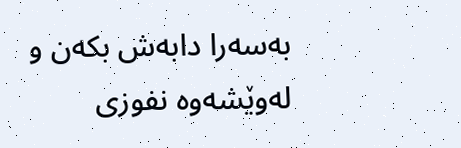به‌سه‌را دابه‌ش بكه‌ن و له‌وێشه‌وه‌ نفوزی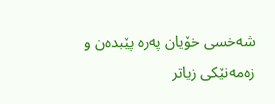شه‌خسی خۆیان په‌ره‌ پێبده‌ن و زه‌مه‌نێكی‌ زیاتر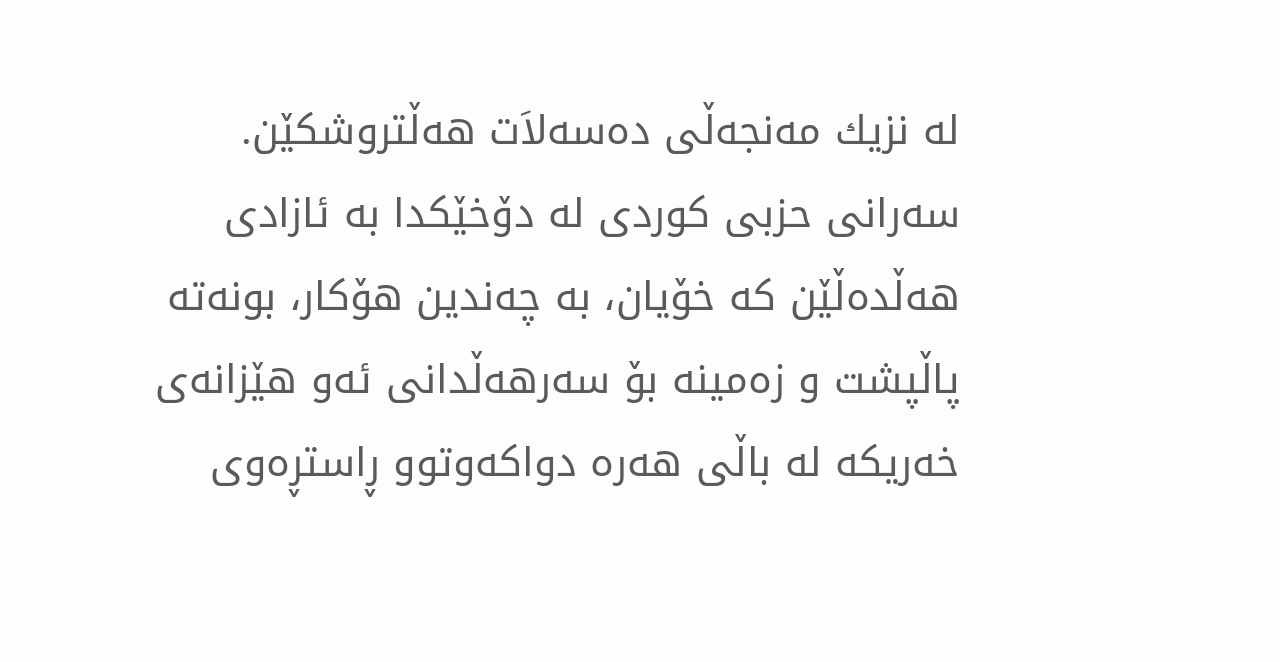له‌ نزیك مه‌نجه‌ڵی‌ ده‌سه‌لاَت هه‌ڵتروشكێن.
سه‌رانی حزبی كوردی له‌ دۆخێكدا به‌ ئازادی هه‌ڵده‌ڵێن كه‌ خۆیان، به‌ چه‌ندین هۆكار، بونه‌ته‌ پاڵپشت و زه‌مینه‌ بۆ سه‌رهه‌ڵدانی‌ ئه‌و هێزانه‌ی‌ خه‌ریكه‌ له‌ باڵی هه‌ره‌ دواكه‌وتوو ڕاستڕه‌وی‌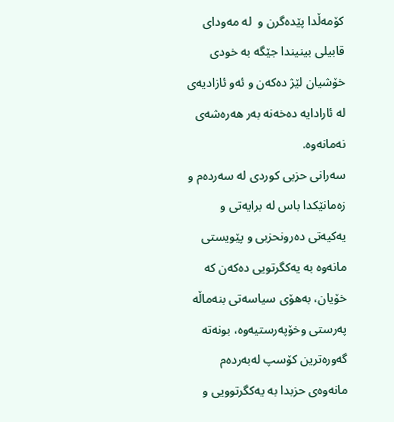كۆمه‌ڵدا پێده‌گرن و  له‌ مه‌ودای‌ قابیلی‌ بینیندا جێگه‌ به‌ خودی خۆشیان لێژ ده‌كه‌ن و ئه‌و ئازادیه‌ی‌ له‌ ئارادایه‌ ده‌خه‌نه‌ به‌ر هه‌ره‌شه‌ی‌ نه‌مانه‌وه‌.
سه‌رانی حزبی كوردی له‌ سه‌رده‌م و زه‌مانێكدا باس له‌ برایه‌تی و یه‌كیه‌تی ده‌رونحزبی‌ و پێویستی مانه‌وه‌ به‌ یه‌كگرتویی ده‌كه‌ن كه‌ خۆیان، به‌هۆی سیاسه‌تی بنه‌ماڵه‌ په‌رستی وخۆپه‌رستیه‌وه‌، بونه‌ته‌ گه‌وره‌ترین كۆسپ له‌به‌رده‌م مانه‌وه‌ی حزبدا به‌ یه‌كگرتوویی و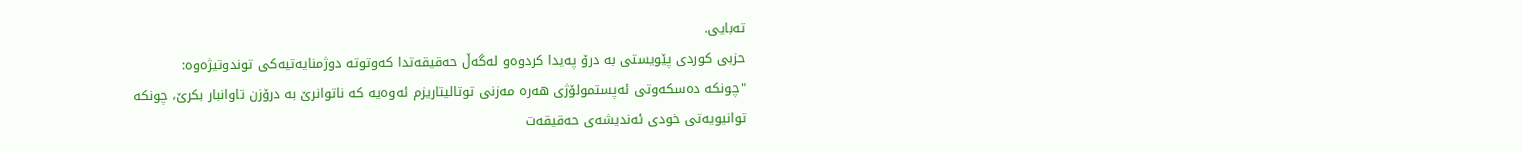ته‌بایی.
حزبی كوردی پێویستی‌ به‌ درۆ په‌یدا كردوه‌و له‌گه‌ڵ حه‌قیقه‌تدا كه‌وتوته‌ دوژمنایه‌تیه‌كی توندوتیژه‌وه‌:
"چونكه‌ ده‌سكه‌وتی ئه‌پستمولۆژی هه‌ره‌ مه‌زنی توتالیتاریزم ئه‌وه‌یه‌ كه‌ ناتوانرێ‌ به‌ درۆزن تاوانبار بكرێ‌، چونكه‌ توانیویه‌تی خودی ئه‌ندیشه‌ی حه‌قیقه‌ت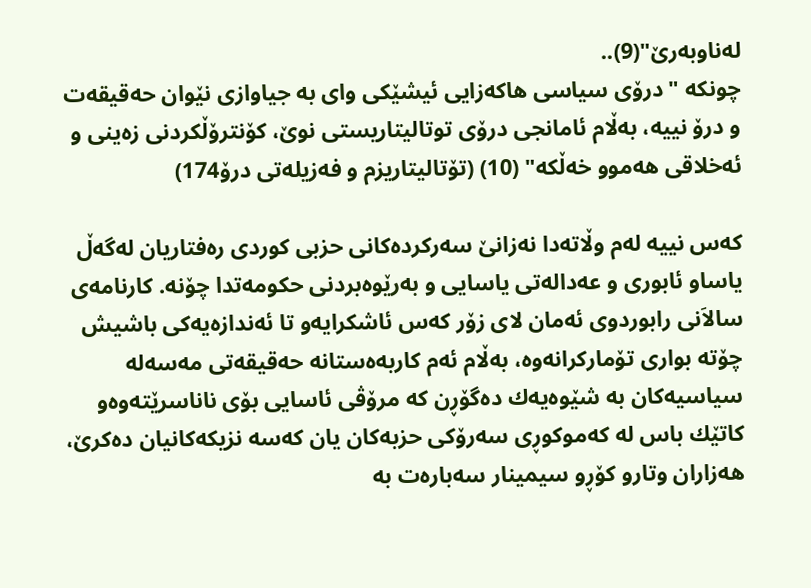له‌ناوبه‌رێ‌"(9)..
چونكه‌ "درۆی سیاسی هاكه‌زایی ئیشێكی وای به‌ جیاوازی نێوان حه‌قیقه‌ت و درۆ نییه‌، به‌ڵام ئامانجی درۆی توتالیتاریستی نوێ‌، كۆنترۆڵكردنی زه‌ینی و ئه‌خلاقی هه‌موو خه‌ڵكه‌" (10) (تۆتالیتاریزم و فه‌زیله‌تی‌ درۆ174)

كه‌س نییه‌ له‌م وڵاته‌دا نه‌زانێ سه‌ركرده‌كانی حزبی كوردی ره‌فتاریان له‌گه‌ڵ‌ یاساو ئابوری و عه‌داله‌تی‌ یاسایی و به‌رێوه‌بردنی حكومه‌تدا چۆنه‌. كارنامه‌ی سالاَنی‌ رابوردوی‌ ئه‌مان لای زۆر كه‌س ئاشكرایه‌و تا ئه‌ندازه‌یه‌كی باشیش چۆته‌ بواری تۆماركرانه‌وه‌، به‌ڵام ئه‌م كاربه‌ه‌ستانه‌ حه‌قیقه‌تی مه‌سه‌له‌ سیاسیه‌كان به‌ شێوه‌یه‌ك ده‌گۆڕن كه‌ مرۆڤی ئاسایی بۆی‌ ناناسرێته‌وه‌و كاتێك باس له‌ كه‌موكوڕی سه‌رۆكی حزبه‌كان یان كه‌سه‌ نزیكه‌كانیان ده‌كرێ‌، هه‌زاران وتارو كۆڕو سیمینار سه‌باره‌ت به‌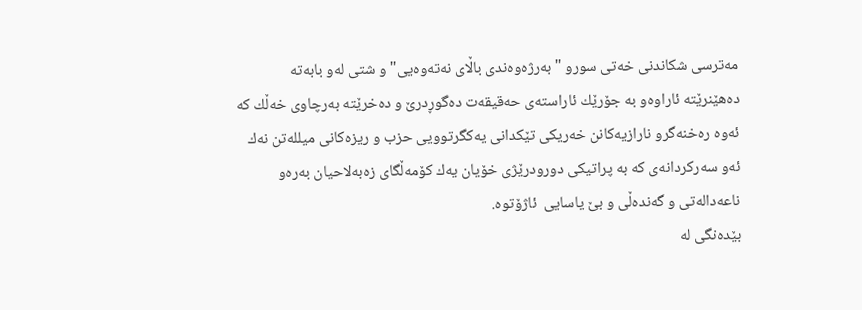مه‌ترسی شكاندنی خه‌تی سورو "به‌رژه‌وه‌ندی باڵای نه‌ته‌وه‌یی" و شتی له‌و بابه‌ته‌ ده‌هێنرێته‌ ئاراوه‌و به‌ جۆرێك ئاراسته‌ی حه‌قیقه‌ت ده‌گوڕدرێ‌ و ده‌خرێته‌ به‌رچاوی خه‌ڵك كه‌ ئه‌وه‌ ره‌خنه‌گرو نارازیه‌كانن خه‌ریكی تێكدانی یه‌كگرتوویی حزب و ریزه‌كانی میلله‌تن نه‌ك ئه‌و سه‌ركردانه‌ی كه‌ به‌ پراتیكی دورودرێژی خۆیان یه‌ك كۆمه‌ڵگای زه‌به‌لاحیان به‌ره‌و ناعه‌داله‌تی‌ و گه‌نده‌ڵی و بێ‌ یاسایی  ئاژۆتوه‌.
بێده‌نگی‌ له‌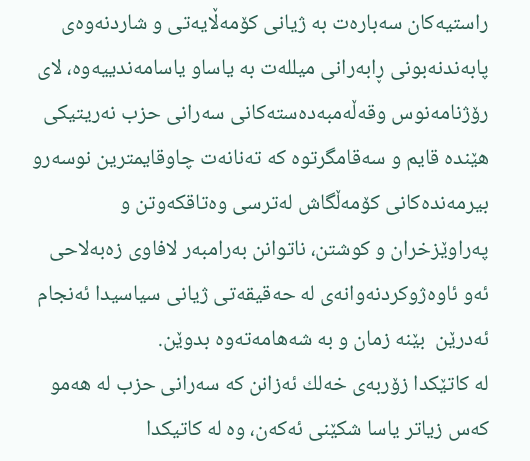راستیه‌كان سه‌باره‌ت به‌ ژیانی كۆمه‌ڵایه‌تی و شاردنه‌وه‌ی‌ پابه‌ندنه‌بونی‌ ڕابه‌رانی‌ میلله‌ت به‌ یاساو یاسامه‌ندییه‌وه‌، لای رۆژنامه‌نوس وقه‌ڵه‌مبه‌ده‌سته‌كانی سه‌رانی حزب نه‌ریتیكی هێنده‌ قایم و سه‌قامگرتوه‌ كه‌ ته‌نانه‌ت چاوقایمترین نوسه‌رو بیرمه‌نده‌كانی كۆمه‌ڵگاش له‌ترسی وه‌تاقكه‌وتن و په‌راوێزخران و كوشتن، ناتوانن به‌رامبه‌ر لافاوی‌ زه‌به‌لاحی ئه‌و ئاوه‌ژوكردنه‌وانه‌ی‌ له‌ حه‌قیقه‌تی ژیانی سیاسیدا ئه‌نجام ئه‌درێن  بێنه‌ زمان و به‌ شه‌هامه‌ته‌وه‌ بدوێن.
له‌ كاتێكدا زۆربه‌ی‌ خه‌لك ئه‌زانن كه‌ سه‌رانی حزب له‌ هه‌مو كه‌س زیاتر یاسا شكێنی‌ ئه‌كه‌ن، وه‌ له‌ كاتیكدا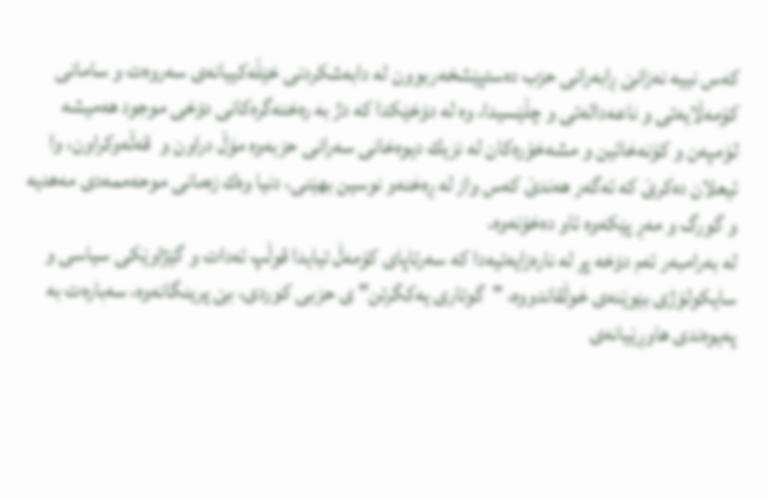كه‌س نییه‌ نه‌زانێ‌ ڕابه‌رانی‌ حزب ده‌ستپێشخه‌ربوون له‌ دابه‌شكردنی خێڵه‌كییانه‌ی‌ سه‌روه‌ت و سامانی‌ كۆمه‌ڵایه‌تی و ناعه‌داله‌تی‌ و چڵێسیدا، وه‌ له‌ دۆخێكدا كه‌ دژ به‌ ره‌خنه‌گره‌كانی دۆخی موجود هه‌میشه‌ لوَمپه‌ن و كۆنه‌خائین و مشه‌خۆره‌كان له‌ نزیك دیوه‌خانی سه‌رانی حزبه‌وه‌ مۆڵ‌ دراون و  قه‌ڵه‌وكراون، وا ئیعلان ده‌كرێ‌ كه‌ ئه‌گه‌ر هه‌ندێ‌ كه‌س واز له‌ ڕه‌خنه‌و نوسین بهێنی، دنیا وه‌ك زه‌مانی موحه‌ممه‌دی مه‌هدیه‌  و گورگ و مه‌ڕ پێكه‌وه‌ ئاو ده‌خۆنه‌وه‌.
له‌ به‌رامبه‌ر ئه‌م دۆخه‌ پڕ له‌ ناره‌زایه‌تیه‌دا كه‌ سه‌رتاپای كۆمه‌ڵ تیایدا قوڵپ ئه‌دات و گێژاوێكی سیاسی و سایكولۆژی بێوێنه‌ی‌ خوڵقاندووه‌، "گوتاری یه‌كگرتن" ی حزبی‌ كوردی‌، بێ‌ پرینگانه‌وه‌، سه‌باره‌ت به‌ په‌یوه‌ندی هاوڕێیانه‌ی‌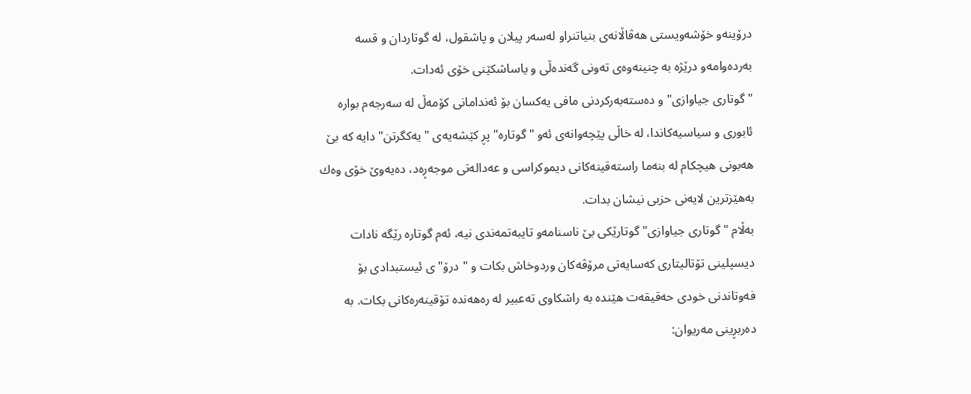درۆینه‌و خۆشه‌ویستی هه‌ڤاڵانه‌ی بنیاتنراو له‌سه‌ر پیلان و پاشقول، له‌ گوتاردان و قسه‌ به‌رده‌وامه‌و درێژه‌ به‌ چنینه‌وه‌ی‌ ته‌ونی گه‌نده‌ڵی‌ و یاساشكێنی‌ خۆی ئه‌دات.
"گوتاری جیاوازی"و ده‌سته‌به‌ركردنی‌ مافی یه‌كسان بۆ ئه‌ندامانی كۆمه‌ڵ‌ له‌ سه‌رجه‌م بواره‌ ئابوری‌ و سیاسیه‌كاندا، له‌ خاڵی پێچه‌وانه‌ی ئه‌و "گوتاره‌" پڕ كێشه‌یه‌ی‌ " یه‌كگرتن" دایه‌ كه‌ بێ‌ هه‌بونی هیچكام له‌ بنه‌ما راسته‌قینه‌كانی‌ دیموكراسی‌ و عه‌داله‌تی‌ موجه‌ڕه‌د، ده‌یه‌وێ‌ خۆی وه‌ك به‌هێزترین لایه‌نی حزبی نیشان بدات.
به‌ڵام "گوتاری جیاوازی" گوتارێكی بێ‌ ناسنامه‌و تایبه‌تمه‌ندی نیه‌، ئه‌م گوتاره‌ رێگه‌ نادات دیسپلینی تۆتالیتاری‌ كه‌سایه‌تی‌ مرۆڤه‌كان وردوخاش بكات و "درۆ"ی ئیستبدادی بۆ فه‌وتاندنی خودی حه‌قیقه‌ت هێنده‌ به‌ راشكاوی ته‌عبیر له‌ ره‌هه‌نده‌ تۆقینه‌ره‌كانی‌ بكات. به‌ ده‌ربڕینی مه‌ریوان: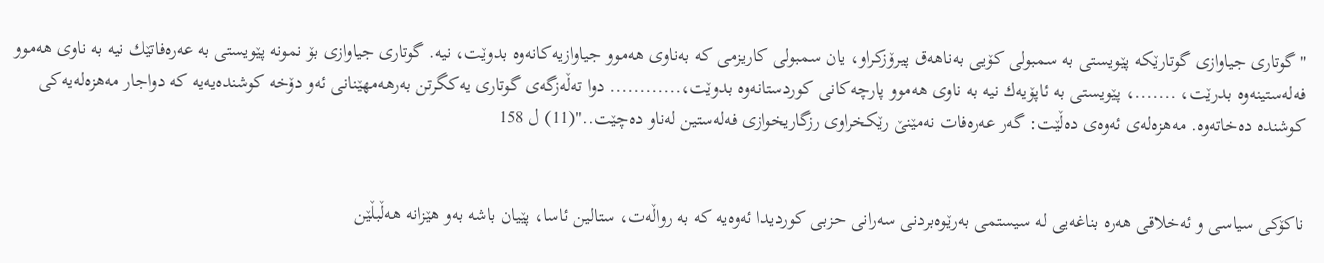"گوتاری جیاوازی گوتارێكه‌ پێویستی به‌ سمبولی كۆیی به‌ناهه‌ق پیرۆزكراو، یان سمبولی كاریزمی كه‌ به‌ناوی هه‌موو جیاوازیه‌كانه‌وه‌ بدوێت، نیه‌. گوتاری جیاوازی بۆ نمونه‌ پێویستی به‌ عه‌ره‌فاتێك نیه‌ به‌ ناوی هه‌موو فه‌له‌ستینه‌وه‌ بدرێت، .......، پێویستی به‌ ئاپۆیه‌ك نیه‌ به‌ ناوی هه‌موو پارچه‌كانی كوردستانه‌وه‌ بدوێت،............ دوا ته‌ڵه‌زگه‌ی گوتاری یه‌كگرتن به‌رهه‌مهێنانی‌ ئه‌و دۆخه‌ كوشنده‌یه‌یه‌ كه‌ دواجار مه‌هزه‌له‌یه‌كی كوشنده‌ ده‌خاته‌وه‌. مه‌هزه‌له‌ی ئه‌وه‌ی ده‌ڵێت: گه‌ر عه‌ره‌فات نه‌مێنێ‌ رێكخراوی رزگاریخوازی فه‌له‌ستین له‌ناو ده‌چێت.."(11) ل 158


ناكۆكی سیاسی‌ و ئه‌خلاقی‌ هه‌ره‌ بناغه‌یی له‌ سیستمی به‌رێوه‌بردنی سه‌رانی حزبی كوردیدا ئه‌وه‌یه‌ كه‌ به‌ رواڵه‌ت، ستالین ئاسا، پێیان باشه‌ به‌و هێزانه‌ هه‌ڵبڵێن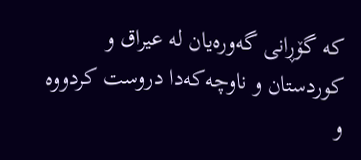كه‌ گۆڕانی گه‌وره‌یان له‌ عیراق و كوردستان و ناوچه‌كه‌دا دروست كردووه‌ و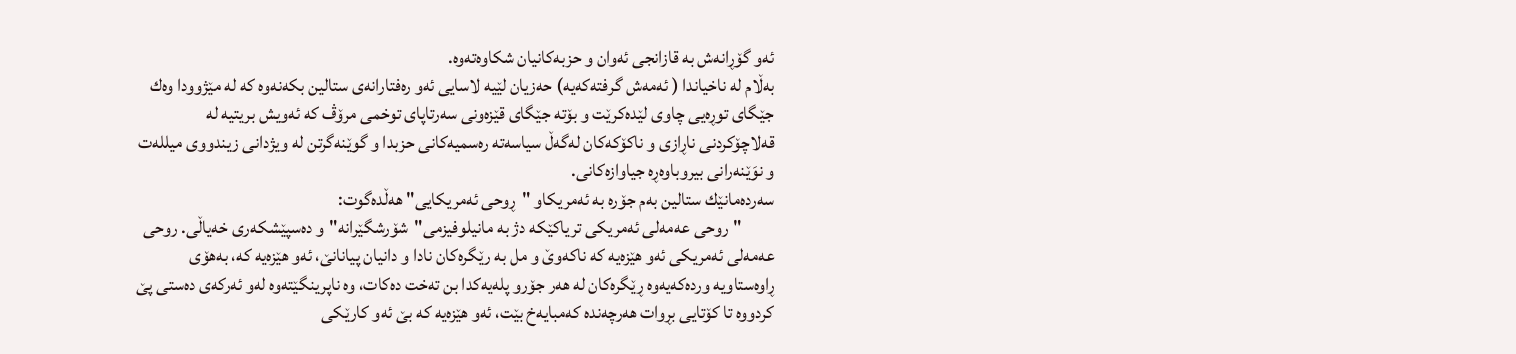ئه‌و گۆڕانه‌ش به‌ قازانجی ئه‌وان و حزبه‌كانیان شكاوه‌ته‌وه‌.
به‌ڵام له‌ ناخیاندا ( ئه‌مه‌ش گرفته‌كه‌یه‌) حه‌زیان لێیه‌ لاسایی ئه‌و ره‌فتارانه‌ی ستالین بكه‌نه‌وه‌ كه‌ له‌ مێژوودا وه‌ك جێگای توڕه‌یی چاوی لێده‌كرێت و بۆته‌ جێگای قێزه‌ونی سه‌رتاپای توخمی مرۆڤ كه‌ ئه‌ویش بریتیه‌ له‌ قه‌لاچۆكردنی‌ ناڕازی و ناكۆكه‌كان له‌گه‌ڵ‌ سیاسه‌ته‌ ره‌سمیه‌كانی حزبدا و گوێنه‌گرتن له‌ ویژدانی‌ زیندووی‌ میلله‌ت و نوَێنه‌رانی‌ بیروباوه‌ڕه‌ جیاوازه‌كانی‌.
سه‌رده‌مانێك ستالین به‌م جۆره‌ به‌ ئه‌مریكاو "ڕوحی ئه‌مریكایی" هه‌ڵده‌گوت:
         "روحی عه‌مه‌لی ئه‌مریكی تریاكێكه‌ دژ به‌ مانیلوفیزمی"شۆرشگێرانه‌"و ده‌سپێشكه‌ری خه‌یاڵی. روحی عه‌مه‌لی ئه‌مریكی ئه‌و هێزه‌یه‌ كه‌ ناكه‌وێ‌ و مل به‌ رێگره‌كان نادا و دانیان پیانانێ، ئه‌و هێزه‌یه‌ كه‌، به‌هۆی ڕاوه‌ستاویه‌ ورده‌كه‌یه‌وه‌ ڕێگره‌كان له‌ هه‌ر جۆرو پله‌یه‌كدا بن ته‌خت ده‌كات، وه‌ ناپرینگێته‌وه‌ له‌و ئه‌ركه‌ی ده‌ستی پێ‌ كردووه‌ تا كۆتایی بڕوات هه‌رچه‌نده‌ كه‌مبایه‌خ بێت، ئه‌و هێزه‌یه‌ كه‌ بێ‌ ئه‌و كارێكی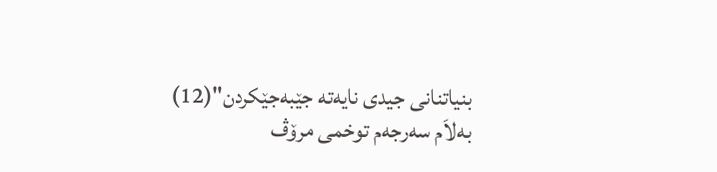بنیاتنانی جیدی نایه‌ته‌ جێبه‌جێكردن"(12)
به‌لاَم سه‌رجه‌م توخمی‌ مرۆڤ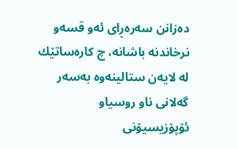ده‌زانن سه‌ره‌ڕای‌ ئه‌و قسه‌و نرخاندنه‌ باشانه‌، چ كاره‌ساتێك له‌ لایه‌ن ستالینه‌وه‌ به‌سه‌ر گه‌لانی‌ ناو روسیاو ئۆپۆزیسیۆنی‌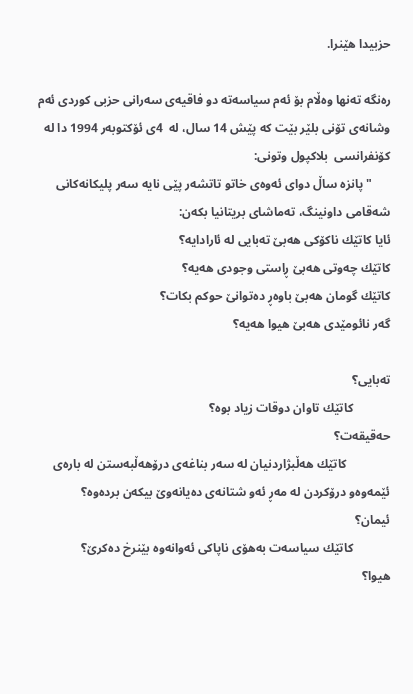حزبیدا هێنرا.

ره‌نگه‌ ته‌نها وه‌ڵام بۆ ئه‌م سیاسه‌ته‌ دو فاقیه‌ی سه‌رانی‌ حزبی كوردی ئه‌م وشانه‌ی تۆنی بلێر بێت كه‌ پێش 14 سال، له‌  4ی ئۆكتوبه‌ر 1994 دا له‌ كۆنفرانسی  بلاكپول وتونی‌:
      " پانزه‌ ساڵ دوای‌ ئه‌وه‌ی‌ خاتو تاتشه‌ر پێی‌ نایه‌ سه‌ر پلیكانه‌كانی‌ شه‌قامی‌ داونینگ، ته‌ماشای‌ بریتانیا بكه‌ن:
ئایا كاتێك ناكۆكی‌ هه‌بێ‌ ته‌بایی له‌ ئارادایه‌؟
كاتێك چه‌وتی‌ هه‌بێ‌ ڕاستی‌ وجودی‌ هه‌یه‌؟
كاتێك گومان هه‌بێ‌ باوه‌ڕ ده‌توانێ‌ حوكم بكات؟
گه‌ر نائومێدی‌ هه‌بێ‌ هیوا هه‌یه‌؟

ته‌بایی؟
            كاتێك تاوان دوقات زیاد بوه‌؟
حه‌قیقه‌ت؟
              كاتێك هه‌ڵبژاردنیان له‌ سه‌ر بناغه‌ی‌ درۆهه‌ڵبه‌ستن له‌ باره‌ی‌ ئێمه‌وه‌و درۆكردن له‌ مه‌ڕ ئه‌و شتانه‌ی‌ ده‌یانه‌وێ‌ بیكه‌ن برده‌وه‌؟
ئیمان؟
            كاتێك سیاسه‌ت به‌هۆی‌ ناپاكی‌ ئه‌وانه‌وه‌ بێنرخ ده‌كرێ‌؟
هیوا؟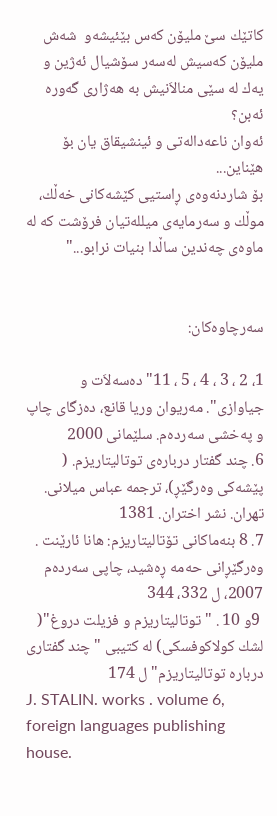كاتێك سێ‌ ملیۆن كه‌س بێئیشه‌و  شه‌ش ملیۆن كه‌سیش له‌سه‌ر سۆشیال ئه‌ژین و یه‌ك له‌ سێی‌ منالاَنیش به‌ هه‌ژاری‌ گه‌وره‌ ئه‌بن؟
ئه‌وان ناعه‌داله‌تی‌ و ئینشیقاق یان بۆ هێناین...
بۆ شاردنه‌وه‌ی‌ ڕاستیی‌ كێشه‌كانی‌ خه‌ڵك، موڵك و سه‌رمایه‌ی‌ میلله‌تیان فرۆشت كه‌ له‌ ماوه‌ی‌ چه‌ندین ساڵدا بنیات نرابو..."


سه‌رچاوه‌كان:

1، 2 ، 3 ، 4 ، 5 ، 11"ده‌سه‌لاَت و جیاوازی‌". مه‌ریوان وریا قانع، ده‌زگای‌ چاپ و په‌خشی‌ سه‌رده‌م. سلێمانی‌ 2000
6. چند گفتار درباره‌ی‌ توتالیتاریزم. ( پێشه‌كی‌ وه‌رگێڕ)، ترجمه‌ عباس میلانی‌. تهران. نشر اختران. 1381
7. 8 بنه‌ماكانی‌ تۆتالیتاریزم: هانا ئارێنت . وه‌رگێڕانی‌ حه‌مه‌ ڕه‌شید، چاپی‌ سه‌رده‌م 2007، ل 332، 344
 9و 10 . "توتالیتاریزم و فزیلت دروغ"( لشك كولاكوفسكی‌) له‌ كتیبی‌ " چند گفتاری‌ درباره‌ توتالیتاریزم" ل 174
J. STALIN. works . volume 6,     foreign languages publishing house.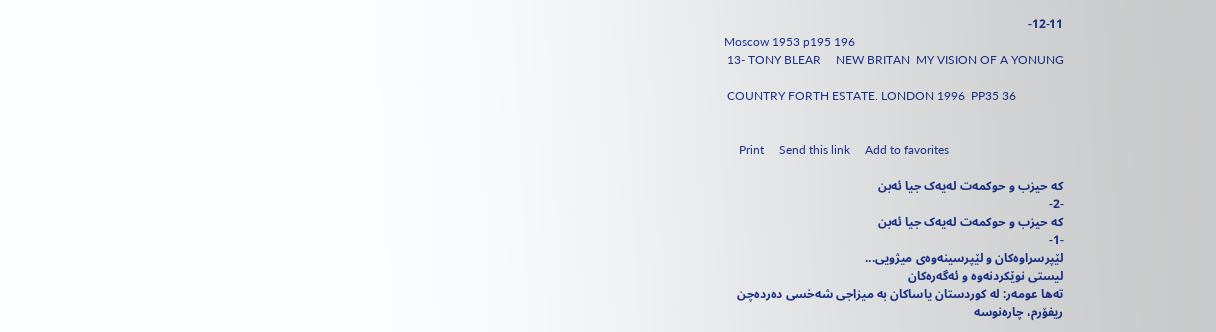12-11-
Moscow 1953 p195 196
 13- TONY BLEAR     NEW BRITAN  MY VISION OF A YONUNG

 COUNTRY FORTH ESTATE. LONDON 1996  PP35 36


     Print     Send this link     Add to favorites

که‌ حیزب و حوکمه‌ت له‌یه‌ک جیا ئه‌بن
-2-
که‌ حیزب و حوکمه‌ت له‌یه‌ک جیا ئه‌بن
-1-
لێپرسراوه‌كان و لێپرسینه‌وه‌ی میژویی...
لیستی نوێكردنه‌وه‌ و ئه‌گه‌ره‌كان
ته‌ها عومه‌ر: له‌ كوردستان یاساكان به‌ میزاجی شه‌خسی ده‌رده‌چن
ریفۆرم، چاره‌نوسه‌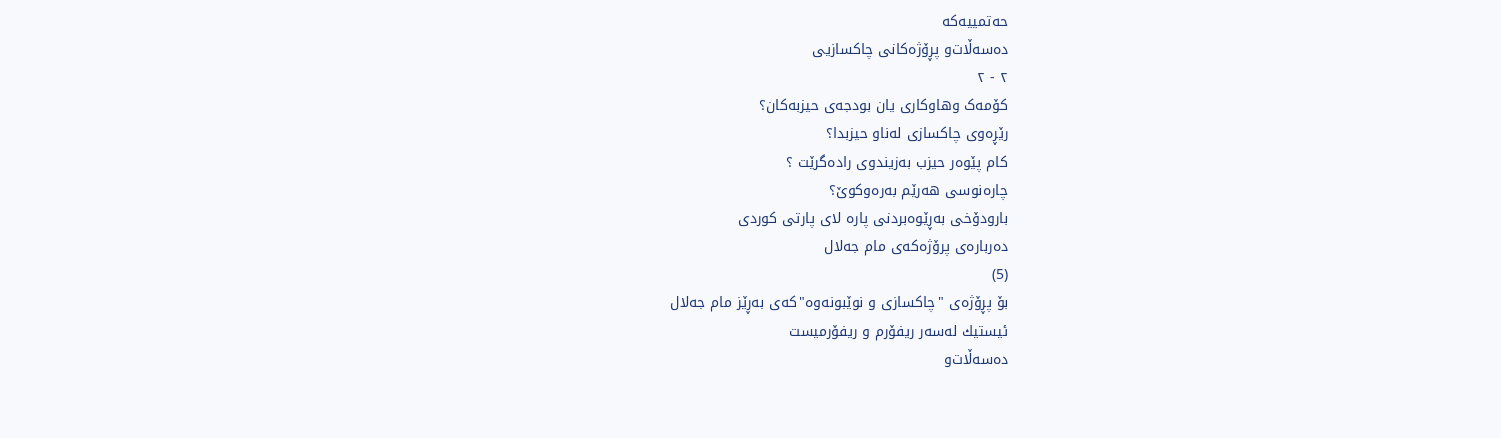حه‌تمییه‌كه‌
ده‌سه‌ڵات‌و پڕۆژه‌کانی چاکسازیی
٢ - ٢
کۆمه‌ک وهاوکاری یان بودجه‌ی حیزبه‌کان؟
رێڕه‌وی‌ چاكسازی‌ له‌ناو حیزبدا؟
كام پێوه‌ر حیزب به‌زیندوی‌ راده‌گرێت ؟
چارەنوسی هەرێم بەرەوکوێ؟
بارودۆخی به‌ڕێوه‌بردنی پاره‌ لای پارتی كوردی
ده‌رباره‌ی‌ پرۆژه‌كه‌ی‌ مام جه‌لال
(5)
بۆ پڕۆژه‌ی‌ "چاكسازی‌ و نوێبونه‌وه‌"كه‌ی‌ به‌ڕێز مام جه‌لال
ئیستیك له‌سه‌ر ریفۆرم و ریفۆرمیست
ده‌سه‌ڵات‌و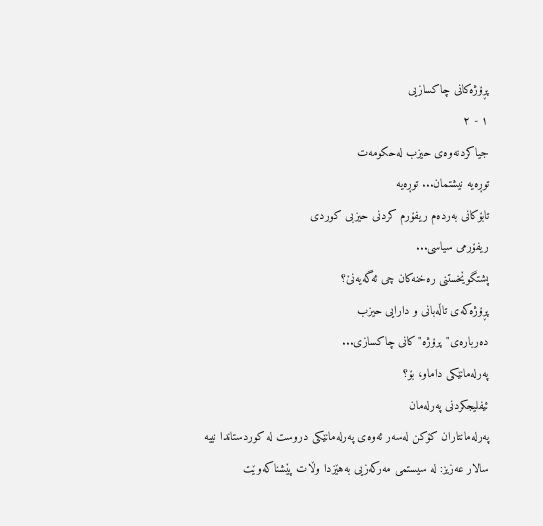پڕۆژه‌کانی چاکسازیی
١ - ٢
جیاكردنه‌وه‌ی‌ حیزب له‌حكومه‌ت
توڕه‌یه‌ نیشتمان... توڕه‌یه‌
تابۆكانی‌ به‌رده‌م ریفۆرم كردنی‌ حیزبی‌ كوردی‌
ریفۆرمی سیاسی...
پشتگوێخستنی ره‌خنه‌کان چی ئه‌گه‌یه‌نێ؟
پڕۆژه‌كه‌ی‌ تاڵه‌بانی‌ و دارایی‌ حیزب
ده‌رباره‌ی‌"پرۆژه‌"كانی‌ چاكسازی‌...
په‌رله‌مانێكی‌ داماو، بۆ؟
ئیفلیجكردنی په‌‌رله‌‌مان
په‌رله‌مانتاران كۆكن له‌سه‌ر ئه‌وه‌ی‌ په‌رله‌مانێكی‌ دروست له‌ كوردستاندا نییه‌
سالار عه‌زیز: له‌ سیستمی مه‌ركه‌زیی به‌هێزدا وڵات پێشناكه‌وێت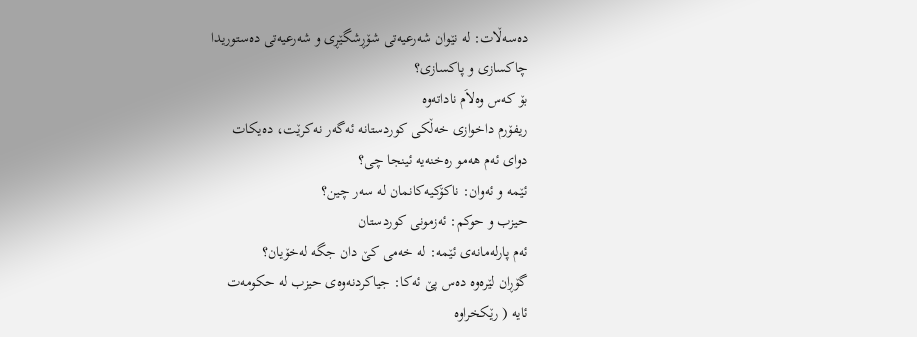ده‌سه‌ڵات: له‌ نێوان شه‌رعیه‌تی‌ شۆڕشگێڕی و شه‌رعیه‌تی‌ ده‌ستوریدا
چاکسازی و پاکسازی؟
بۆ كه‌س وه‌لاَم ناداته‌وه‌
ریفۆرم داخوازی‌ خه‌ڵكی‌ كوردستانه‌ ئه‌گه‌ر نه‌كرێت، ده‌یكات
دوای ئه‌م هه‌مو ره‌خنه‌یه‌ ئینجا چی؟
ئێمه‌ و ئه‌وان: ناکۆکیه‌کانمان له‌ سه‌ر چین؟
حیزب و حوکم: ئه‌زمونی کوردستان
ئه‌م پارله‌مانه‌ی ئێمه‌: له‌ خه‌می کێ دان جگه‌ له‌خۆیان؟
گۆڕان لێره‌وه‌ ده‌س پێ ئه‌کا: جیاکردنه‌وه‌ی حیزب له‌ حکومه‌ت
ئایه‌ ( رێكخراوه‌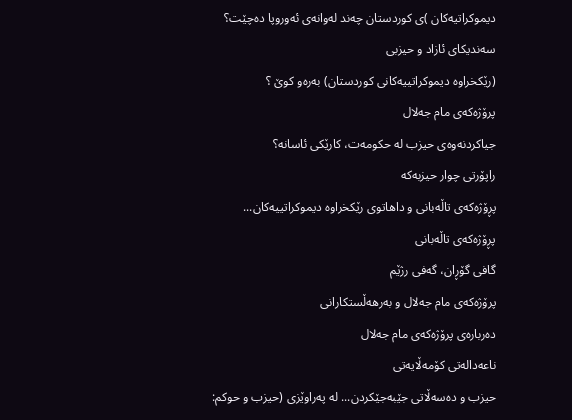دیموكراتیه‌كان )ی كوردستان چه‌ند له‌وانه‌ی ئه‌وروپا ده‌چێت؟
سه‌ندیكای‌ ئازاد ‌و حیزبی‌
(رێكخراوه‌ دیموكراتییه‌كانی كوردستان) به‌ره‌و كوێ‌ ؟
پرۆژه‌که‌ی مام جه‌لال
جیاكردنه‌وه‌ی‌ حیزب له‌ حكومه‌ت، كارێكی‌ ئاسانه‌؟
راپۆرتی‌ چوار حیزبه‌كه‌
پڕۆژه‌كه‌ی‌ تاڵه‌بانی‌ و داهاتوی‌ رێكخراوه‌ دیموكراتییه‌كان...
پڕۆژه‌كه‌ی‌ تاڵه‌بانی‌
گافی گۆڕان‌، گه‌فی رژێم
پرۆژه‌كه‌ی‌ مام جه‌لال و به‌رهه‌ڵستكارانی‌
ده‌رباره‌ی‌ پرۆژه‌كه‌ی‌ مام جه‌لال
ناعه‌داله‌تی كۆمه‌ڵایه‌تی
حیزب و ده‌سه‌ڵاتی‌ جێبه‌جێكردن... له‌ په‌راوێزی ‌(حیزب و حوكم: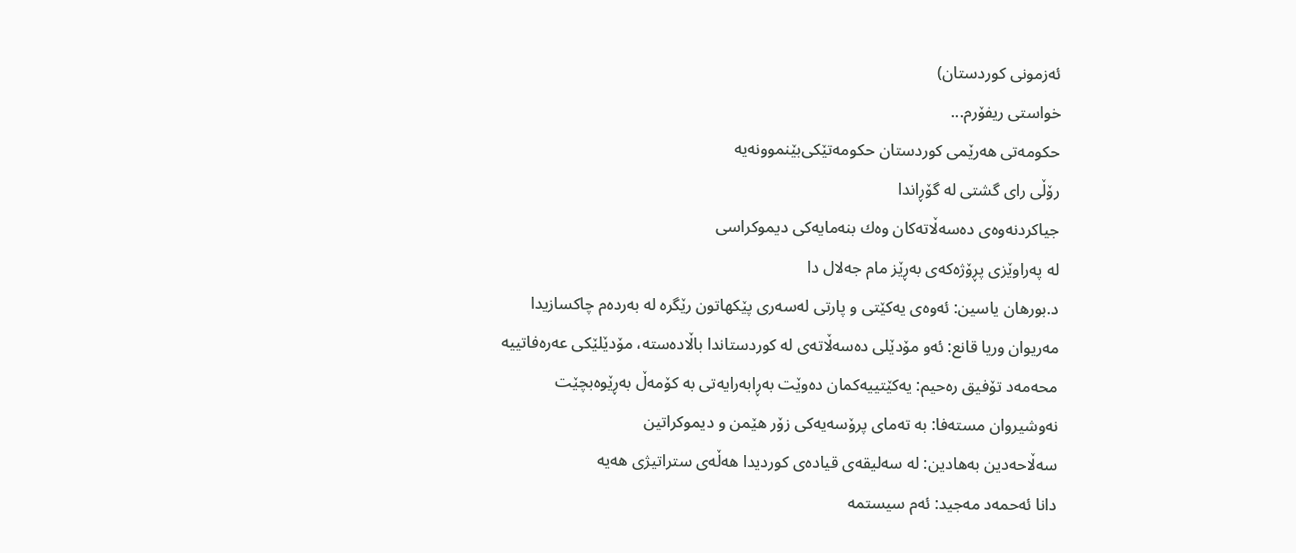ئه‌زمونی‌ كوردستان)
خواستی‌ ریفۆرم...
حكومه‌تی‌ هه‌رێمی‌ كوردستان حكومه‌تێكی‌بێنموونه‌یه‌
رۆڵی‌ رای‌ گشتی‌ له‌ گۆڕاندا
جیاكردنه‌وه‌ی‌ ده‌سه‌ڵاته‌كان وه‌ك بنه‌مایه‌كی‌ دیموكراسی‌
له‌ په‌راوێزی‌ پڕۆژه‌كه‌ی‌ به‌ڕێز مام جه‌لال دا
د.بورهان یاسین: ئه‌وه‌ی‌ یه‌كێتی‌ ‌و پارتی‌ له‌سه‌ری‌ پێكهاتون رێگره‌ له‌ به‌رده‌م چاكسازیدا
مه‌ریوان وریا قانع: ئه‌و مۆدێلی‌ ده‌سه‌ڵاته‌ی‌ له‌ كوردستاندا باڵاده‌سته‌، مۆدێلێكی‌ عه‌ره‌فاتییه‌
محه‌مه‌د تۆفیق ره‌حیم: یەكێتییەكمان دەوێت بەڕابەرایەتی بە كۆمەڵ بەڕێوەبچێت
نه‌وشیروان مسته‌فا: بە تەمای پرۆسەیەكی زۆر هێمن و دیموكراتین
سه‌ڵاحه‌دین به‌هادین: له‌ سه‌لیقه‌ی‌ قیاده‌ی‌ كوردیدا هه‌ڵه‌ی‌ ستراتیژی‌ هه‌یه‌
دانا ئه‌حمه‌د مه‌جید: ئه‌م سیستمه‌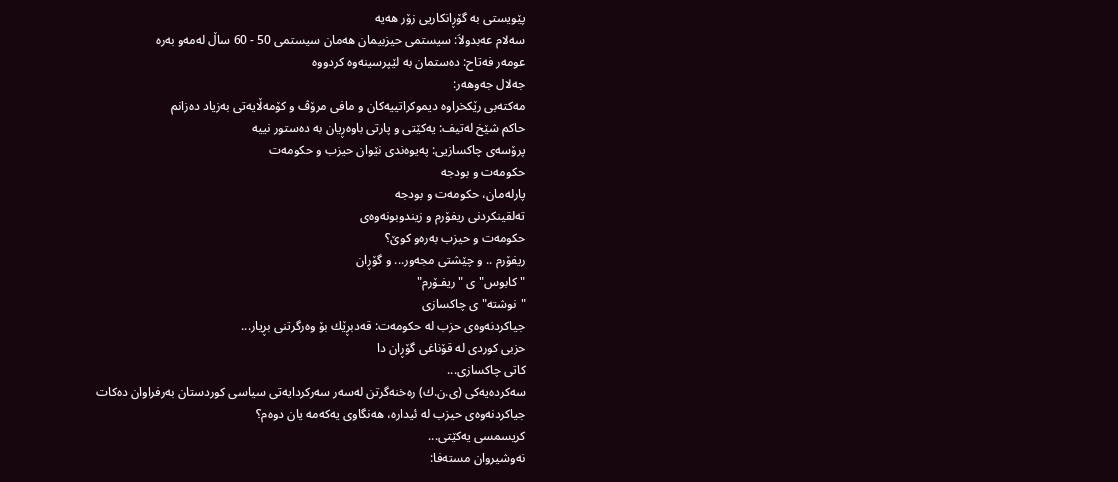پێویستی به‌ گۆڕانكاریی زۆر هه‌یه‌
سه‌لام عه‌بدولاَ: سیستمی‌ حیزبیمان هه‌مان سیستمی‌ 50 - 60 ساڵ له‌مه‌و به‌ره‌
عومه‌ر فه‌تاح: ده‌ستمان به‌ لێپرسینه‌وه‌ كردووه‌
جه‌لال جه‌وهه‌ر:
مه‌كته‌بی‌ رێكخراوه‌ دیموكراتییه‌كان و مافی‌ مرۆڤ و كۆمه‌ڵایه‌تی‌ به‌زیاد ده‌زانم
حاكم شێخ له‌تیف: یه‌كێتی‌ و پارتی‌ باوه‌ڕیان به‌ ده‌ستور نییه
پرۆسه‌ی‌ چاكسازیی‌: په‌یوه‌ندی‌ نێوان حیزب و حكومه‌ت
حکومه‌ت و بودجه
پارله‌مان، حکومه‌ت و بودجه
ته‌لقینكردنی ریفۆرم ‌و زیندوبونه‌وه‌ی
حكومه‌ت ‌و حیزب به‌ره‌و كوێ‌؟
ریفۆرم .. و چێشتی مجه‌ور... و گۆڕان
"كابوس"ی "ریفـۆرم"
"نوشته‌"ی‌ چاكسازی
جیاكردنه‌وه‌ی‌ حزب له‌ حكومه‌ت: قه‌دبڕێك بۆ وه‌رگرتنی‌ بڕیار...
حزبی كوردی له‌ قۆناغی گۆڕان دا
كاتی چاكسازی...
سه‌كرده‌یه‌كی (ی‌.ن.ك) ره‌خنه‌گرتن له‌سه‌ر سه‌ركردایه‌تی‌ سیاسی كوردستان به‌رفراوان ده‌كات
جیاكردنه‌وه‌ی‌ حیزب له‌ ئیداره‌، هه‌نگاوی یه‌که‌مه‌ یان دوه‌م‌؟
كریسمسی‌ یه‌كێتی‌...
نه‌وشیروان مسته‌فا: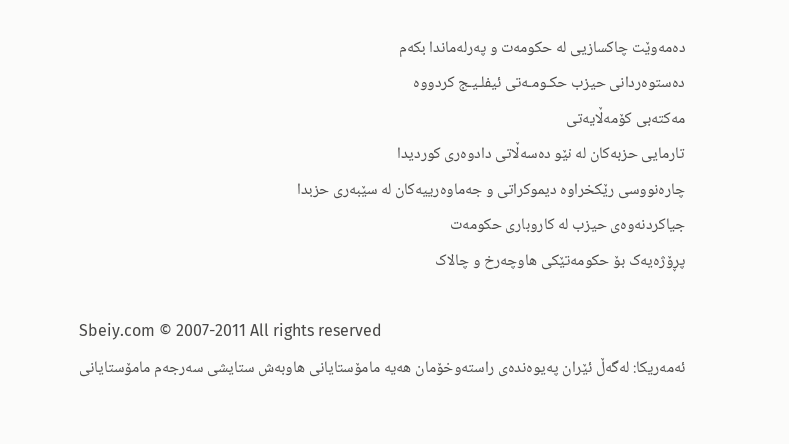ده‌مه‌وێت چاكسازیی‌ له‌ حكومه‌ت و په‌رله‌ماندا بكه‌م
ده‌ستوه‌ردانی‌ حیزب حكـومـه‌تی‌ ئیفلـیـج كردووه‌
مه‌كته‌بی‌ كۆمه‌ڵایه‌تی‌
تارمایی‌ حزبه‌كان له‌ نێو ده‌سه‌ڵاتی‌ دادوه‌ری کوردیدا
چاره‌نووسی‌ رێكخراوه‌ دیموكراتی و جه‌ماوه‌رییه‌كان له‌ سێبه‌ری‌ حزبدا
جیاكردنه‌وه‌ی‌ حیزب له‌ كاروباری‌ حكومه‌ت
پڕۆژه‌یه‌ک بۆ حکومه‌تێکی هاوچه‌رخ و چالاک

Sbeiy.com © 2007-2011 All rights reserved
ئه‌مه‌ریكا: له‌گه‌ڵ ئێران په‌یوه‌نده‌ی‌ راسته‌وخۆمان هه‌یه‌ مامۆستایانی هاوبه‌ش ستایشی سه‌رجه‌م مامۆستایانی‌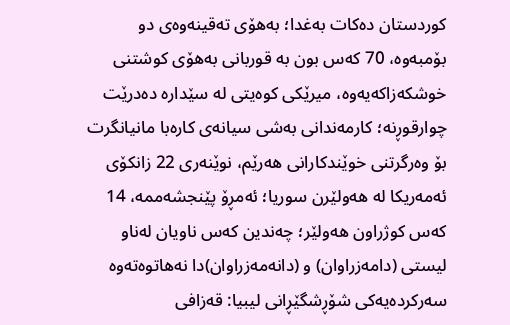كوردستان ده‌كات به‌غدا؛ به‌هۆی ته‌قینه‌وه‌ی دو بۆمبه‌وه، 70 كه‌س بون به‌ قوربانی‌ به‌هۆی‌ كوشتنی‌ خوشكه‌زاكه‌یه‌وه‌، میرێكی كوه‌یتی‌ له‌ سێداره‌ ده‌درێت چوارقوڕنه‌؛ كارمه‌ندانی به‌شی سیانه‌ی كاره‌با مانیانگرت بۆ وه‌رگرتنی خوێندكارانی هه‌رێم، نوێنه‌ری‌ 22 زانكۆی‌ ئه‌مه‌ریكا له‌ هه‌ولێرن سوریا؛ ئه‌مڕۆ پێنجشه‌ممه‌، 14 كه‌س كوژراون هه‌ولێر؛ چه‌ندین كه‌س ناویان له‌ناو ليستى (دامه‌زراوان) و (دانه‌مه‌زراوان)دا نه‌هاتوه‌ته‌وه‌ سه‌ركرده‌یه‌كی شۆڕشگێڕانی‌ لیبیا: قه‌زافی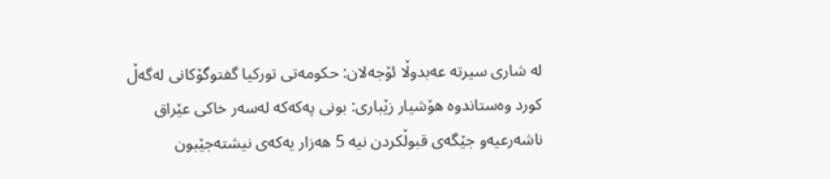له‌ شاری‌ سیرته‌ عه‌بدوڵا ئۆجه‌لان: حكومه‌تی‌ توركیا گفتوگۆكانی‌ له‌گه‌ڵ كورد وه‌ستاندوه‌ هۆشیار زێباری‌: بونی په‌كه‌كه‌ له‌سه‌ر خاكی عێراق ناشه‌رعیه‌و جێگه‌ی‌ قبوڵكردن نیه‌ 5 هه‌زار یه‌كه‌ی‌ نیشته‌جێبون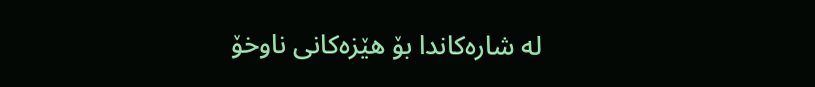له‌ شاره‌كاندا بۆ هێزه‌كانی ناوخۆ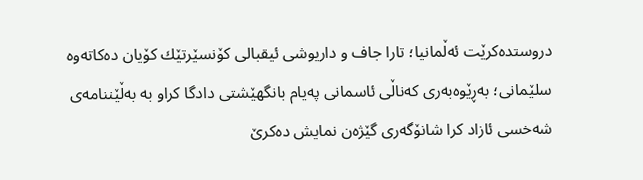دروستده‌كرێت ئه‌ڵمانیا؛ تارا جاف و داریوشی‌ ئیقبالی‌ كۆنسێرتێك كۆیان ده‌كاته‌وه‌ سلێمانی؛ به‌ڕێوه‌به‌ری كه‌ناڵی ئاسمانی په‌یام بانگهێشتی دادگا کراو به‌ به‌ڵێننامه‌ی شه‌خسی ئازاد کرا شانۆگه‌ری‌ گێژه‌ن نمایش ده‌كرێ